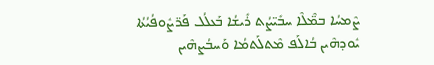ܨܶܡܚܳܐ ܒܡ̈ܶܠܶܐ ܚܒܺܝ̈ܨܳܬ ܪܺܝܫܳܐ ܒܰܥܠܳܠ ܦܰܪ̈ܨܽܘܦܳܝܳܬܳܐ ܝܽܘܕܗܶܝܢ ܒܳܐܠܰܦ ܡܶܬܠܰܬܡܳܐ ܘܰܚܒܳܨܗܶܝܢ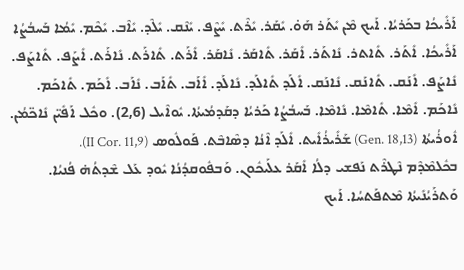ܐܰܪܺܝܟܳܐ ܒܟܰܪܝܳܐ. ܐܰܝܟ ܡܶܢ ܝܺܬܰܪ ܗܰܘ̇. ܝܺܩܰܪ. ܝܺܪܶܬ. ܝܺܨܶܦ. ܝܺܢܶܩ. ܝܺܠܶܕ. ܝܺܐܶܒ. ܝܺܟܶܡ. ܝܺܡܳܐ ܒܰܚܒܳܨܳܐ ܐܰܪܺܝܟܳܐ. ܐܺܬܰܪ. ܬܺܐܬܪ. ܢܺܐܬܰܪ. ܐܺܩܰܪ. ܬܺܐܩܰܪ. ܢܺܐܩܰܪ. ܐܺܪܰܬ. ܬܺܐܪܰܬ. ܢܺܐܪܰܬ. ܐܺܨܰܦ. ܬܺܐܨܰܦ. ܢܺܐܨܰܦ. ܐܺܢܰܩ. ܬܺܐܢܰܩ. ܢܺܐܢܰܩ. ܐܺܠܰܕ ܬܺܐܠܰܕ. ܢܺܐܠܰܕ. ܐܺܐܰܒ. ܬܺܐܰܒ. ܢܺܐܰܒ. ܐܺܟܰܡ. ܬܺܐܟܰܡ. ܢܺܐܟܰܡ. ܐܺܡܶܐ. ܬܺܐܡܶܐ. ܢܺܐܡܶܐ. ܒܰܚܒܳܨܳܐ ܟܰܪܝܳܐ ܕܩܰܕܡܳܝܬܳܐ. ܝܽܘܐܶܝܠ (2,6). ܘܟܽܠ ܐܰܦܺܝ̈ܢ ܢܺܐܟ̈ܡܳܢ. ܐܽܘܪܳܝܬܳܐ (Gen. 18,13) ܫܰܪܺܝܪܳܐܺܝܬ. ܐܺܠܰܕ ܐܶܢܳܐ ܕܣܶܐܒܶܬ. ܦܰܘܠܽܘܣ (II Cor. 11,9). ܒܟܽܠܡܶܕܶܡ ܢܶܛܪܶܬ ܢܰܦܫܝ ܕܠܳܐ ܐܺܩܰܪ ܥܠܰܝܟܽܘܢ. ܘܰܒܦܽܘܩܕܳܢܳܐ ܝܽܘܕ ܥܰܠ ܫܶܕܬܳܗ̇ ܦܳܢܝܳܐ. ܘܰܬܪܰܝܳܢܺܝܬܳܐ ܡܶܬܦܰܬܚܳܐ. ܐܰܝܟ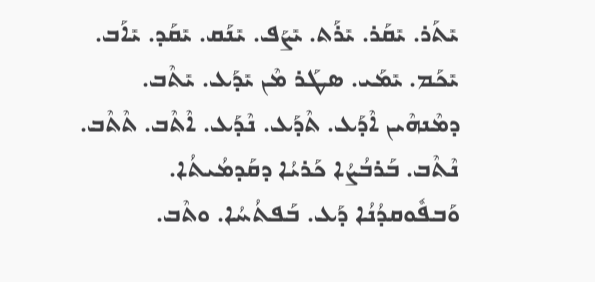ܝܺܬܰܪ. ܝܺܩܰܪ. ܝܺܪܰܬ. ܝܺܨܰܦ. ܝܺܢܰܩ. ܝܺܩܰܕ. ܝܺܐܰܒ. ܝܺܟܰܡ. ܝܺܡܰܝ. ܣܛܰܪ ܡܶܢ ܝܺܕܰܥ. ܝܺܬܶܒ. ܕܡܶܢܗܶܝܢ ܐܶܕܰܥ. ܬܶܕܰܥ. ܢܶܕܰܥ. ܐܶܬܶܒ. ܬܶܬܶܒ. ܢܶܬܶܒ. ܒܰܪܒܳܨܳܐ ܟܰܪܝܳܐ ܕܩܰܕܡܳܝܬܳܐ. ܘܰܒܦܽܘܩܕܳܢܳܐ ܕܰܥ. ܒܰܦܬܳܚܳܐ. ܘܬܶܒ.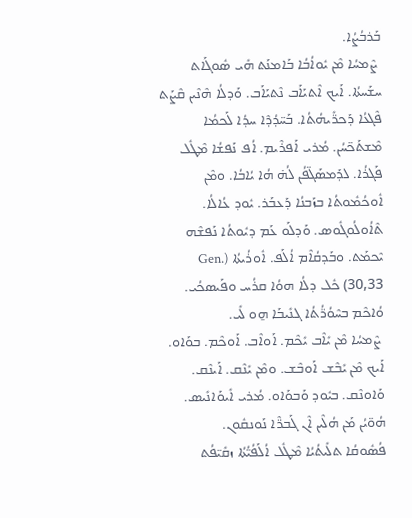ܒܰܪܒܳܨܳܐ.
 ܨܶܡܚܳܐ ܡܶܢ ܝܽܘܐܳܒܳܐ ܒܰܐܡܢܰܬ ܗܺܝ ܣܽܘܓܰܐܬ ܚܫܰܚܬܳܐ. ܐܰܝܟ ܐܶܬܝܰܐܰܒ ܢܶܬܝܰܐܰܒ. ܘܰܕܠܳܐ ܗܶܢܶܝܢ ܩܶܨܰܬ ܦܶܓܥܳܐ ܕܰܟܪ̈ܺܝܗܳܬܳܐ. ܒܰܚ̈ܕܳܕܶܐ ܚܕܳܐ ܠܰܟܡܳܐ ܡܶܫܬܰܟ̈ܚܳܢ. ܡܳܪܝ ܐܰܦܪܶܝܡ. ܐܳܦ ܢܰܦܫܳܐ ܡܶܛܽܠ ܦܰܓܪܳܐ. ܠܕܰܡܣܰܓ̈ܦܳܢ ܠܳܗ̇ ܗܳܐ ܝܳܐܒܳܐ. ܘܡܶܢ ܐܽܘܟܳܡܽܘܬܳܐ ܒܙܰܒܢܳܐ ܕܰܥܒܰܪ. ܝܽܘܕ ܥܳܐܠܳܐ. ܬܶܐܳܘܠܳܘܓܽܘܣ. ܘܰܕܠܰܘ ܥܰܡ ܕܝܽܘܬܳܐ ܢܰܦܫܶܗ ܝܶܟܡܰܬ. ܘܒܰܕܩܳܐܶܡ ܐܳܠܰܦ. ܐܽܘܪܳܝܬܳܐ (Gen. 30,33) ܟܽܠ ܕܠܳܐ ܗܘܳܐ ܩܪܳܚ ܘܦܰܝܣܟܳܝ. ܘܳܐܟܶܡ ܒܚܶܘܳܪ̈ܳܬܳܐ ܓܢܺܝܒܰܐ ܗ̱ܘ ܠܺܝ.
 ܨܶܡܚܳܐ ܡܶܢ ܝܺܐܶܒ ܝܺܟܶܡ. ܐܰܘܐܶܒ. ܐܰܘܟܶܡ. ܒܘܰܐܘ. ܐܰܝܟ ܡܶܢ ܝܺܒܶܫ ܐܰܘܒܶܫ. ܘܡܶܢ ܝܺܢܶܩ. ܐܰܝܢܶܩ. ܘܰܐܘܢܶܩ. ܒܝܽܘܕ ܘܰܒܘܰܐܘ. ܡܳܪܝ ܐܺܝܘܰܐܢܺܝܣ. ܗܳܘ̈ܝܳܢ ܡܰܢ ܗܳܠܶܝܢ ܐܶܢ ܓܰܒܪ̈ܶܐ ܢܰܘܢܩܽܘܢ.
ܦܳܣܽܘܩܳܐ ܬܠܺܝܬܳܝܳܐ ܡܶܛܽܠ ܐܳܠܰܦܳܝ̈ܳܬܳܐ ܙܩܺܝ̈ܦܳܬ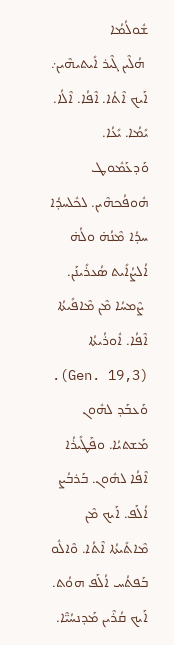ܫܽܘܠܳܡܳܐ
 ܗܳܠܶܝܢ ܓܶܝܪ ܐܺܝܬܝܗܶܝܢ܇ ܐܰܝܟ ܐܶܬܳܐ. ܐܶܦܳܐ. ܐܶܠܳܐ. ܝܺܡܳܐ. ܝܺܥܳܐ. ܘܰܕܥܰܡܽܘܛ ܗܽܘܦܳܟܗܶܝܢ. ܠܟܽܠܚܕܳܐ ܚܕܳܐ ܡܶܢܳܗ̇ ܘܠܳܗ̇ ܐܳܠܨܳܐܺܝܬ ܣܳܥܪܺܝܢܰܢ.
 ܨܶܡܚܳܐ ܡܶܢ ܡܶܐܦܺܝܬܳܐ ܐܶܦܳܐ. ܐܽܘܪܳܝܬܳܐ (Gen. 19,3). ܘܰܥܒܰܕ ܠܗܽܘܢ ܡܰܫܬܝܳܐ. ܘܦܰܛܺܝܪܳܐ ܐܶܦܳܐ ܠܗܽܘܢ. ܒܰܪܒܳܨ ܐܳܠܰܦ. ܐܰܝܟ ܡܶܢ ܡܶܐܬܺܝܬܳܐ ܐܶܬܳܐ. ܘܶܐܠܽܘ ܒܰܦܬܳܚ ܐܳܠܰܦ ܗܘܳܬ. ܐܰܝܟ ܩܳܪܶܝܢ ܡܰܕܢܚܳܝ̈ܶܐ.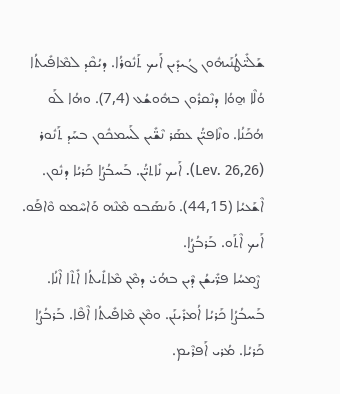ܫܰܠܺܝ̈ܛܳܢܰܝܗܽܘܢ ܓܳܝܕܺܝܢ ܐܰܝܟ ܬܰܢܽܘܪܳܐ. ܕܝܳܩܶܕ ܠܡܶܐܦܺܝܬܳܐ ܘܳܠܶܐ ܗ̱ܘܳܐ ܕܢܶܩܪܽܘܢ ܒܗܽܘܫܳܥ (7,4). ܘܗܳܐ ܠܰܘ ܗܳܟܰܢܳܐ. ܘܢܶܐܦܝ̈ܳܢ ܥܣܰܪ ܢܶܫ̈ܺܝܢ ܠܰܚܡܟܽܘܢ ܒܚܰܕ ܬܰܢܽܘܪ (Lev. 26,26). ܐܰܝܟ ܢܺܐܬܝ̈ܳܢ. ܒܰܚܒܳܨܳܐ ܟܰܪܝܳܐ ܕܢܽܘܢ. ܐܶܫܰܥܝܳܐ (44,15). ܘܰܢܣܰܒܘ ܡܶܢܶܗ ܘܰܐܚܶܡܘ ܘܶܐܦܰܘ. ܐܰܝܟ ܐܶܬܰܘ. ܒܰܪܒܳܨܳܐ.
 ܨܶܡܚܳܐ ܦܪ̈ܺܝܫܳܢ ܕܶܝܢ ܒܗܳܝ̇ ܕܡܶܢ ܡܶܐܬܺܝܬܳܐ ܐܺܬܶܐ ܐܶܢܳܐ. ܒܰܚܒܳܨܳܐ ܟܰܪܝܳܐ ܐܳܡܪܺܝܢܰܢ. ܘܡܶܢ ܡܶܐܦܺܝܬܳܐ ܐܶܦܶܐ. ܒܰܪܒܳܨܳܐ ܟܰܪܝܳܐ. ܡܳܪܝ ܐܰܦܪܶܝܡ.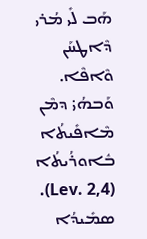ܗܰܒ ܠܺܝ ܡܳܪܝ ܕܶܐܛܚܰܢ ܘܶܐܦܶܐ. ܘܰܒܗܳܝ̇ ܕܡܶܢ ܡܶܐܦܺܝܬܳܐ ܒܽܐܘܪܳܝܬܳܐ (Lev. 2,4). ܣܡܺܝܕܳܐ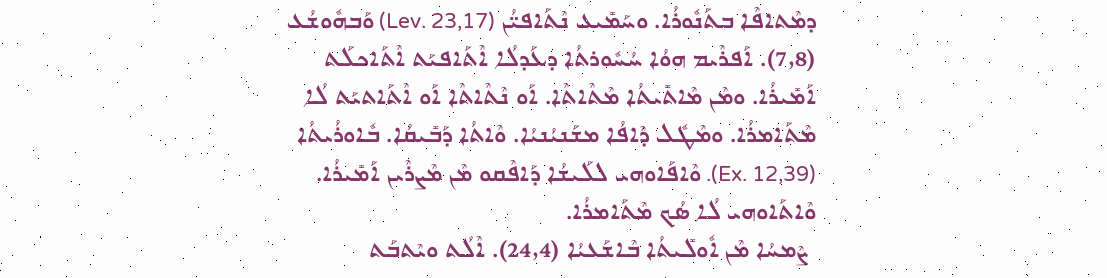ܕܡܶܬܐܦܶܐ ܒܬܰܢܽܘܪܳܐ. ܘܚܰܡܺܝܥ ܢܶܬܰܐܦܝ̈ܳܢ (Lev. 23,17) ܘܰܒܗܽܘܫܳܥ (7,8). ܐܰܦܪܶܝܡ ܗܘܳܐ ܚܳܚܽܘܪܬܳܐ ܕܥܰܕܠܳܐ ܐܶܬܰܐܦܝܰܬ ܐܶܬܰܐܟܠܰܬ ܐܰܡܺܝܪܳܐ. ܘܡܶܢ ܡܶܐܬܺܝܬܳܐ ܡܶܬܶܐܬܶܐ. ܐܰܘ ܢܶܬܶܐܬܶܐ ܐܰܘ ܐܶܬܰܐܬܝܰܬ ܠܳܐ ܡܶܬܰܐܡܪܳܐ. ܘܡܶܛܽܠ ܕܶܐܦܳܐ ܡܫܰܢܝܳܢܝܳܐ. ܘܶܐܬܳܐ ܕܰܒܺܝܩܳܐ. ܒܽܐܘܪܳܝܬܳܐ (Ex. 12,39). ܘܶܐܦܰܐܘܗܝ ܠܠܰܝܫܳܐ ܕܰܐܦܶܩܘ ܡܶܢ ܡܶܨܪܶܝܢ ܐܰܡܺܝܪܳܐ. ܘܶܐܬܰܐܘܗܝ ܠܳܐ ܣܳܟ ܡܶܬܰܐܡܪܳܐ.
 ܨܶܡܚܳܐ ܡܶܢ ܐܽܘܠܺܝܬܳܐ ܒܶܐܫܰܥܝܳܐ (24,4). ܐܶܠܳܬ ܘܝܶܬܒܰܬ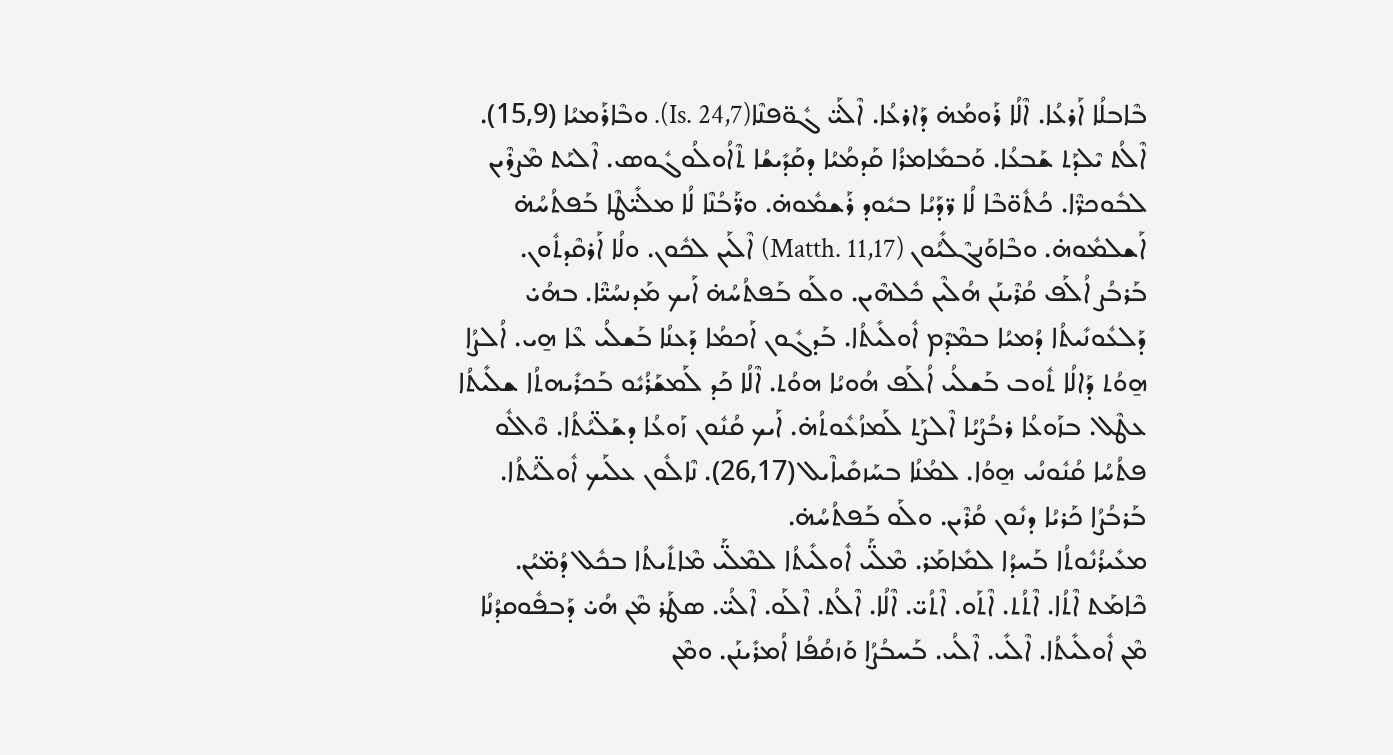ܒܶܐܒܠܳܐ ܐܰܪܥܳܐ. ܐܶܠܳܐ ܪܰܘܡܳܗ̇ ܕܰܐܪܥܳܐ. ܐܶܠܰܝ̈ ܓܽܘ̈ܦܢܶܐ(Is. 24,7). ܘܒܶܐܪܰܡܝܳܐ (15,9). ܐܶܠܳܬ ܝܶܠܕܰܬ ܫܰܒܥܳܐ. ܘܰܒܡܺܐܡܪܳܐ ܩܰܕܡܳܝܳܐ ܕܩܰܕܺܝܫܳܐ ܬܶܐܳܘܠܳܘܓܽܘܣ. ܐܶܠܝܰܬ ܡܶܨܪܶܝܢ ܠܒܽܘܟܪ̈ܶܐ. ܟܳܬܽܘ̈ܒܶܐ ܠܳܐ ܪ̈ܕܰܝܳܐ ܒܝܽܘܕ ܪܰܫܡܽܘܗ̇. ܘܪ̈ܰܒܳܢܶܐ ܠܳܐ ܡܠܺܝ̈ܛܶܐ ܒܰܦܬܳܚܳܗ̇ ܐܰܫܠܡܽܘܗ̇. ܘܒܶܐܘܰܢܓܶܠܺܝܳܘܢ (Matth. 11,17) ܐܶܠܰܝܢ ܠܟܽܘܢ. ܘܠܳܐ ܐܰܪܩܶܕܬܽܘܢ. ܒܰܪܒܳܨ ܐܳܠܰܦ ܩܳܪܶܝܢܰܢ ܗܳܠܶܝܢ ܟܽܠܗܶܝܢ. ܘܠܰܘ ܒܰܦܬܳܚܳܗ̇ ܐܰܝܟ ܡܰܕܢܚܳܝ̈ܶܐ. ܒܗܳܝ̇ ܕܰܠܥܽܘܢܺܝܬܳܐ ܕܳܡܝܳܐ ܒܡܶܕܶܡ ܐܽܘܠܺܝܬܳܐ. ܒܰܕܓܽܘܢ ܐܰܟܡܳܐ ܕܰܥܢܳܐ ܒܰܫܠܳܝ ܥܶܐ ܗ̱ܝ. ܐܳܠܨܳܐ ܗ̱ܘܳܬ ܕܰܐܠܳܐ ܬܽܘܒ ܒܰܫܠܳܝ ܐܳܠܰܦ ܗܳܘܝܳܐ ܗܘܳܬ. ܐܶܠܳܐ ܟܰܕ ܠܰܡܫܰܪܳܝܽܘ ܒܰܟܪܺܝܗܬܳܐ ܫܠܺܝܬܳܐ ܥܛܶܠ. ܒܙܰܘܥܳܐ ܪܒܳܨܳܝܳܐ ܐܶܠܨܰܬ ܠܰܡܙܳܥܽܘܬܳܗ̇. ܐܰܝܟ ܩܳܢܽܘܢ ܙܰܘܥܳܐ ܕܫܰܠ̈ܝܳܬܳܐ. ܘܶܐܠܽܘ ܦܬܳܚܳܐ ܩܳܢܽܘܢܳܝ ܗ̱ܘܳܐ. ܠܡܳܢܳܐ ܒܚܰܙܩܺܝܐܶܝܠ (26,17). ܢܶܐܠܽܘܢ ܥܠܰܝܟ ܐܽܘܠ̈ܝܳܬܳܐ. ܒܰܪܒܳܨܳܐ ܟܰܪܝܳܐ ܕܢܽܘܢ ܩܳܪܶܝܢ. ܘܠܰܘ ܒܰܦܬܳܚܳܗ̇.
ܡܥܺܝܪܳܢܽܘܬܳܐ ܒܰܚܕܳܐ ܠܡܺܐܡܰܪ. ܡܶܠ̈ܰܝ ܐܽܘܠܺܝܬܳܐ ܠܡܶܠ̈ܰܝ ܡܶܐܬܺܝܬܳܐ ܒܟܽܠ ܕܳܡ̈ܝܳܢ. ܟܶܐܡܰܬ ܐܶܬܳܐ. ܐܶܬܳܬ. ܐܶܬܰܘ. ܐܶܬܳܝ̈. ܐܶܠܳܐ. ܐܶܠܳܬ. ܐܶܠܰܘ. ܐܶܠܳܝ̈. ܣܛܰܪ ܡܶܢ ܗܳܝ̇ ܕܰܒܦܽܘܩܕܳܢܳܐ ܡܶܢ ܐܽܘܠܺܝܬܳܐ. ܐܶܠܺܝ. ܐܶܠܳܝ. ܒܰܚܒܳܨܳܐ ܘܰܙܩܳܦܳܐ ܐܳܡܪܺܝܢܰܢ. ܘܡܶܢ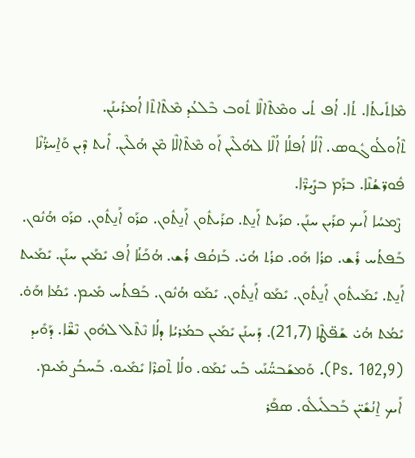ܡܶܐܬܺܝܬܳܐ. ܬܳܐ. ܐܳܦ ܬܳܝ ܘܡܶܬܶܐܠܶܐ ܬܽܘܒ ܒܶܠܥܳܕ ܡܶܬܶܐܬܶܐ ܐܳܡܪܺܝܢܰܢ. ܬܶܐܳܘܠܳܘܓܽܘܣ. ܐܶܠܳܐ ܐܳܦܠܳܐ ܐܳܠܶܐ ܠܗܳܠܶܝܢ ܐܰܘ ܡܶܬܶܐܠܶܐ ܡܶܢ ܗܳܠܶܝܢ. ܐܺܝܬ ܕܶܝܢ ܘܰܐ̱ܚܪ̈ܳܢܶܐ ܦܽܘܪ̈ܫܳܢܶܐ. ܒܪܰܡ ܒܨܺܝܪ̈ܶܐ.
 ܨܶܡܚܳܐ ܐܰܝܟ ܩܪܰܝܢ ܚܢܰܢ. ܩܪܰܝܬ ܐܰܢ̱ܬ. ܩܪܰܝܬܽܘܢ ܐܰܢ̱ܬܽܘܢ. ܩܪܰܘ ܐܰܢ̱ܬܽܘܢ. ܩܪܰܘ ܗܳܢܽܘܢ. ܒܰܦܬܳܚ ܪܺܫ. ܩܪܳܐ ܗܰܘ. ܩܪܳܬ ܗܳܝ̇. ܒܰܙܩܳܦ ܪܳܫ. ܗܳܟܰܢܳܐ ܐܳܦ ܝܺܡܰܝܢ ܚܢܰܢ. ܝܺܡܰܝܬ ܐܰܢ̱ܬ. ܝܺܡܰܝܬܽܘܢ ܐܰܢ̱ܬܽܘܢ. ܝܺܡܰܘ ܐܰܢ̱ܬܽܘܢ. ܝܺܡܰܘ ܗܳܢܽܘܢ. ܒܰܦܬܳܚ ܡܺܝܡ. ܝܺܡܳܐ ܗܰܘ̇. ܝܺܡܳܬ ܗܳܝ̇ ܫܰܦ̈ܛܶܐ (21,7). ܕܰܚܢܰܢ ܝܺܡܰܝܢ ܒܡܳܪܝܳܐ ܕܠܳܐ ܢܶܬܶܠ ܠܗܽܘܢ ܢܶܫ̈ܶܐ. ܕܰܘܺܝܕ (Ps. 102,9). ܘܰܡܫܰܒܚ̈ܳܢܰܝ ܒܺܝ ܝܺܡܰܘ. ܘܠܳܐ ܬܶܩܪܶܐ ܝܺܡܺܝܘ. ܒܰܚܒܳܨ ܡܺܝܡ. ܐܰܝܟ ܐ̱ܢܳܫܺܝ̈ܢ ܒܰܒܠܺܝܠܽܘ. ܣܦܰܪ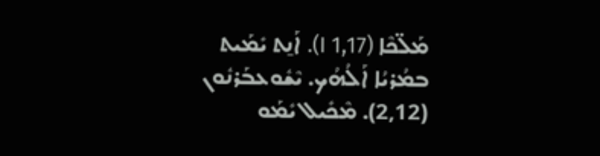ܡܰܠ̈ܟܶܐ (I 1,17). ܐܰܢ̱ܬ ܝܺܡܰܝܬ ܒܡܳܪܝܳܐ ܐܰܠܳܗܳܟ. ܝܶܫܽܘܥܒܰܪܢܽܘܢ (2,12). ܡܶܟܺܝܠ ܝܺܡܰܘ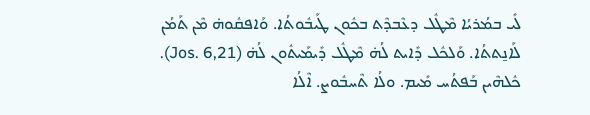ܠܺܝ ܒܡܳܪܝܳܐ ܡܶܛܽܠ ܕܥܶܒܕܶܬ ܒܟܽܘܢ ܛܰܝܒܽܘܬܳܐ. ܘܰܐܦܩܽܘܗ̇ ܡܶܢ ܬܰܡܳܢ ܠܰܐܢ̱ܬܬܳܐ. ܘܰܠܟܽܠ ܕܺܐܝܬ ܠܳܗ̇ ܡܶܛܽܠ ܕܺܝܡܰܝܬܽܘܢ ܠܳܗ̇ (Jos. 6,21). ܟܽܠܗܶܝܢ ܒܰܦܬܳܚ ܡܺܝܡ. ܘܠܳܐ ܬܶܚܒܽܘܨ. ܐܶܠܳܐ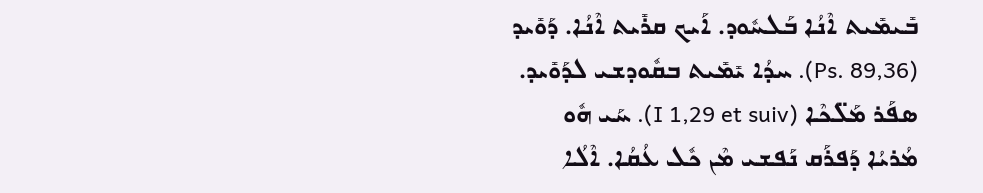ܒܺܝܡܺܝܬ ܐܶܢܳܐ ܒܰܠܚܽܘܕ. ܐܰܝܟ ܩܪܺܝܬ ܐܶܢܳܐ. ܕܰܘܺܝܕ (Ps. 89,36). ܚܕܳܐ ܝܺܡܺܝܬ ܒܩܽܘܕܫܝ ܠܕܰܘܺܝܕ. ܣܦܰܪ ܡܰܠ̈ܟܶܐ (I 1,29 et suiv). ܚܰܝ ܗܽܘ ܡܳܪܝܳܐ ܕܰܦܪܰܩ ܢܰܦܫܝ ܡܶܢ ܟܽܠ ܥܳܩܳܐ. ܐܶܠܳܐ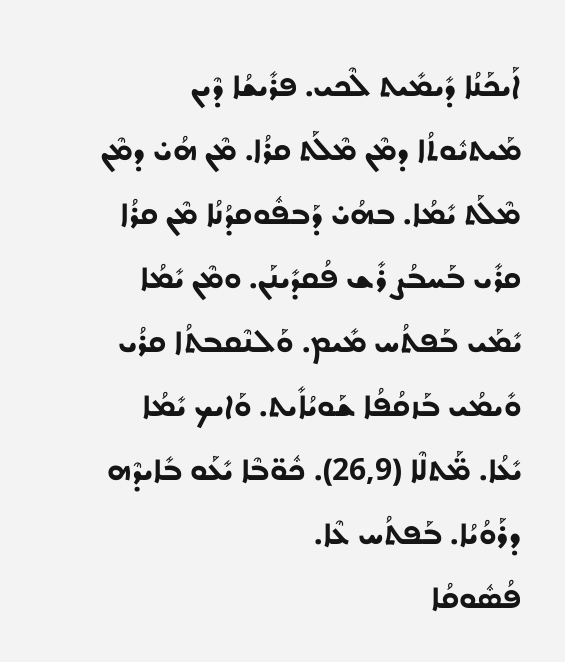ܐܰܝܟܰܢܳܐ ܕܺܝܡܺܝܬ ܠܶܟܝ. ܦܪܺܝܫܳܐ ܕܶܝܢ ܡܰܝܬܝܽܘܬܳܐ ܕܡܶܢ ܡܶܠܰܬ ܩܪܳܐ. ܡܶܢ ܗܳܝ̇ ܕܡܶܢ ܡܶܠܰܬ ܝܺܡܳܐ. ܒܗܳܝ̇ ܕܰܒܦܽܘܩܕܳܢܳܐ ܡܶܢ ܩܪܳܐ ܩܪܺܝ ܒܰܚܒܳܨ ܪܺܫ ܦܳܩܕܺܝܢܰܢ. ܘܡܶܢ ܝܺܡܳܐ ܝܺܡܰܝ ܒܰܦܬܳܚ ܡܺܝܡ. ܘܰܠܢܶܩܒܬܳܐ ܩܪܳܝ ܘܺܝܡܳܝ ܒܰܙܩܳܦܳܐ ܫܰܘܝܳܐܺܝܬ. ܘܰܐܝܟ ܝܺܡܳܐ ܝܺܥܳܐ. ܡ̈ܰܬܠܶܐ (26,9). ܟܽܘ̈ܒܶܐ ܝܺܥܰܘ ܒܺܐܝܕܶܗ ܕܪܰܘܳܝܳܐ. ܒܰܦܬܳܚ ܥܶܐ.
ܦܳܣܽܘܩܳܐ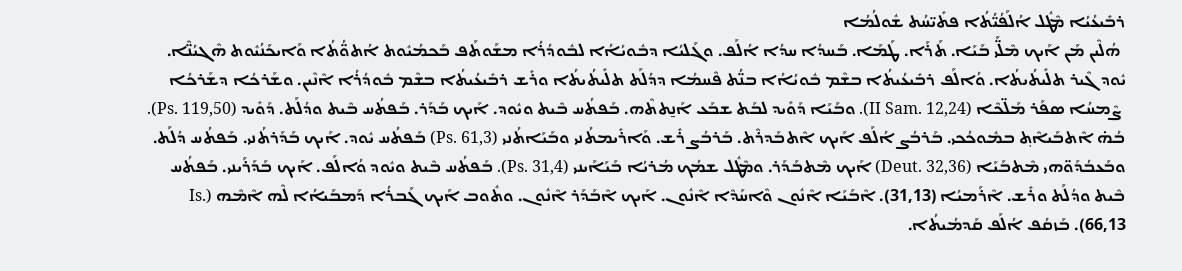ܪܒܺܝܥܳܝܳܐ ܡܶܛܽܠ ܐܳܠܰܦܳܝ̈ܳܬܳܐ ܦܬܺܝ̈ܚܳܬ ܫܽܘܠܳܡܳܐ
 ܗܳܠܶܝܢ ܡܰܢ ܐܰܝܟ ܡܶܠ̈ܰܝ ܒܰܝܰܐ. ܬܰܪܰܐ. ܛܰܡܰܐ. ܒܰܚܕܳܐ ܚܕܳܐ ܐܳܠܰܦ. ܘܓܰܠܝܳܐ ܕܒܽܘܝܳܐܳܐ ܠܒܽܘܕܳܪܳܐ ܡܫܰܘܬܰܦ ܒܰܟܡܳܝܽܘܬ ܐܳܬܘ̈ܳܬܳܐ ܘܰܐܝܟܰܢܳܝܽܘܬ ܗܶܓܝܳܢ̈ܶܐ. ܝܽܘܕ ܓܶܝܪ ܬܠܺܝܬܳܝܬܳܐ. ܘܳܐܠܰܦ ܪܒܺܝܥܳܝܬܳܐ ܒܫܶܡ ܒܽܘܝܳܐܳܐ ܒܢ̈ܳܬ ܦܶܚܡܳܐ ܕܕܳܠܰܬ ܬܠܺܝܬܳܝܬܳܐ ܘܪܺܫ ܪܒܺܝܥܳܝܬܳܐ ܒܫܶܡ ܒܽܘܕܳܪܳܐ ܐܶܢܶܝܢ. ܘܫܰܪܟܳܐ ܕܫܰܪܟܳܐ
 ܨܶܡܚܳܐ ܣܦܰܪ ܡܰܠ̈ܟܶܐ (II Sam. 12,24). ܘܒܰܝܰܐ ܕܰܘܺܝܕ ܠܒܰܬ ܫܒܰܥ ܐܰܢ̱ܬܬܶܗ. ܒܰܦܬܳܚ ܒܶܝܬ ܘܝܽܘܕ. ܐܰܝܟ ܒܰܕܰܪ. ܒܰܦܬܳܚ ܒܶܝܬ ܘܕܳܠܰܬ. ܕܰܘܺܝܕ (Ps. 119,50). ܒܳܗ̇ ܐܶܬܒܰܝܐܶܬ݂ ܒܡܽܘܟܳܟܝ. ܒܰܪܒܳܨ ܐܳܠܰܦ ܐܰܝܟ ܐܶܬܒܰܕܪܶܬ. ܒܰܪܒܳܨ ܪܺܫ. ܘܰܐܪܺܝܡܬܳܢܝ ܘܒܰܝܰܐܬܳܢܝ (Ps. 61,3) ܒܰܦܬܳܚ ܝܽܘܕ. ܐܰܝܟ ܒܰܕܰܪܬܳܢܝ. ܒܰܦܬܳܚ ܕܳܠܰܬ. ܘܒܰܥܒܳܕܰܘ̈ܗܝ ܡܶܬܒܰܝܰܐ (Deut. 32,36) ܐܰܝܟ ܡܶܬܒܰܕܰܪ. ܘܡܶܛܽܠ ܫܡܳܟ ܡܳܪܝܳܐ ܒܰܝܰܐܰܝܢܝ (Ps. 31,4). ܒܰܦܬܳܚ ܒܶܝܬ ܘܝܽܘܕ ܘܳܐܠܰܦ. ܐܰܝܟ ܒܰܕܰܪܰܝܢܝ. ܒܰܦܬܳܚ ܒܶܝܬ ܘܕܳܠܰܬ ܘܪܺܫ. ܐܶܪܰܡܝܳܐ (31,13). ܐܶܒܰܝܰܐ ܐܶܢܽܘܢ ܘܶܐܚܰܕܶܐ ܐܶܢܽܘܢ. ܐܰܝܟ ܐܶܒܰܕܰܪ ܐܶܢܽܘܢ. ܘܬܽܘܒ ܐܰܝܟ ܓܰܒܪܳܐ ܕܰܡܒܰܝܐܳܐ ܠܶܗ ܐܶܡܶܗ (Is. 66,13). ܒܰܙܩܳܦ ܐܳܠܰܦ ܩܰܕܡܳܝܬܳܐ.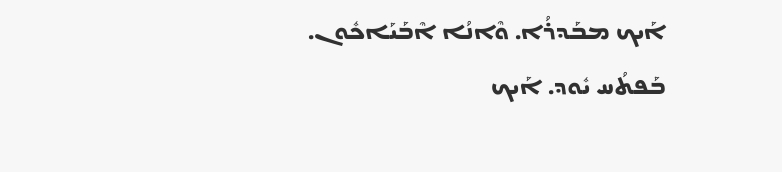ܐܰܝܟ ܡܒܰܕܪܳܐ. ܘܶܐܢܳܐ ܐܶܒܰܝܰܐܟܽܘܢ. ܒܰܦܬܳܚ ܝܽܘܕ. ܐܰܝܟ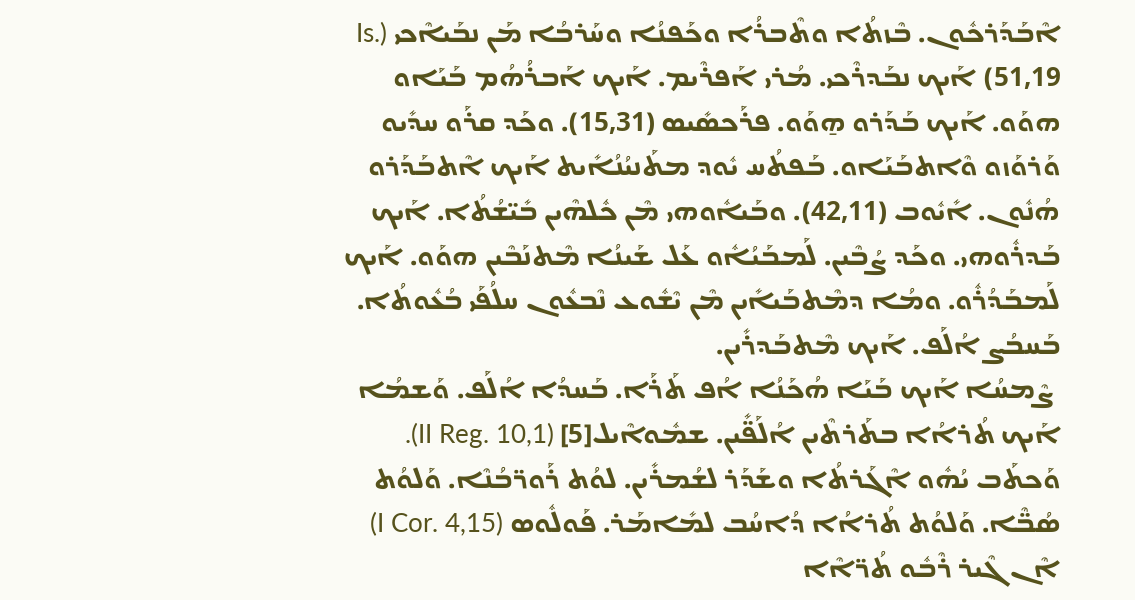ܐܶܒܰܕܰܪܟܽܘܢ. ܒܶܙܬܳܐ ܘܬܶܒܪܳܐ ܘܟܰܦܢܳܐ ܘܚܰܪܒܳܐ ܡܰܢ ܢܒܰܝܐܶܟܝ (Is. 51,19) ܐܰܝܟ ܢܒܰܕܪܶܟܝ. ܡܳܪܝ ܐܰܦܪܶܝܡ. ܐܰܝܟ ܐܰܒܪܳܗܳܡ ܒܰܝܰܐܘ ܗܘܰܘ. ܐܰܝܟ ܒܰܕܰܪܘ ܗ̱ܘܰܘ. ܦܪܰܟܣܺܝܣ (15,31). ܘܟܰܕ ܩܪܰܘ ܚܕܺܝܘ ܘܰܪܘܰܙܘ ܘܶܐܬܒܰܝܰܐܘ. ܒܰܦܬܳܚ ܝܽܘܕ ܡܬܰܢܝܳܢܳܐܺܝܬ ܐܰܝܟ ܐܶܬܒܰܕܰܪܘ ܗܳܢܽܘܢ. ܐܺܝܽܘܒ (42,11). ܘܒܰܝܐܽܘܗܝ ܡܶܢ ܟܽܠܗܶܝܢ ܒܺܝ̈ܫܳܬܳܐ. ܐܰܝܟ ܒܰܕܪܽܘܗܝ. ܘܟܰܕ ܨܳܒܶܝܢ. ܠܰܡܒܰܝܳܐܽܘ ܥܰܠ ܫܰܝܢܳܐ ܡܶܬܢܰܒܶܝܢ ܗܘܰܘ. ܐܰܝܟ ܠܰܡܒܰܕܳܪܽܘ. ܘܡܳܐ ܕܡܶܬܒܰܝܐܺܝܢ ܡܶܢ ܝܶܫܽܘܥ ܢܶܒܥܽܘܢ ܚܠܳܦܰܝ ܒܳܥܽܘܬܳܐ. ܒܰܚܒܳܨ ܐܳܠܰܦ. ܐܰܝܟ ܡܶܬܒܰܕܪܺܝܢ.
 ܨܶܡܚܳܐ ܐܰܝܟ ܒܰܝܰܐ ܗܳܟܰܢܳܐ ܐܳܦ ܬܰܪܰܐ. ܒܰܚܕܳܐ ܐܳܠܰܦ. ܘܰܫܡܳܐ ܐܰܝܟ ܬܳܪܐܳܐ ܒܬܰܪܬܶܝܢ ܐܳܠܰܦ̈ܺܝܢ. ܫܡܽܘܐܶܝܠ[5] (II Reg. 10,1). ܘܰܟܬܰܒ ܝܳܗܽܘ ܐܶܓܰܪܬܳܐ ܘܫܰܕܰܪ ܠܫܳܡܪܺܝܢ. ܠܘܳܬ ܪܰܘܪ̈ܒܳܢܶܐ. ܘܰܠܘܳܬ ܣܳܒ̈ܶܐ. ܘܰܠܘܳܬ ܬܳܪܐܳܐ ܕܳܐܚܳܒ ܠܡܺܐܡܰܪ. ܦܰܘܠܽܘܣ (I Cor. 4,15) ܐܶܢ ܓܶܝܪ ܪܶܒܽܘ ܬܳܪ̈ܐܶܐ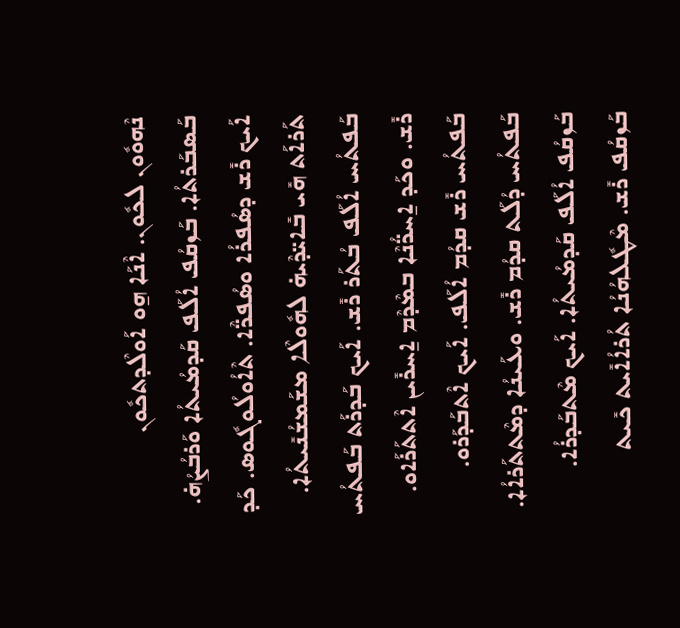ܢܶܗܘܽܘܢ ܠܟܽܘܢ. ܐܶܢܰܐ ܗ̱ܘ ܐܰܘܠܶܕܬܟܽܘܢ ܒܰܣܒܰܪܬܳܐ. ܒܰܙܩܳܦ ܐܳܠܰܦ ܩܰܕܡܳܝܬܳܐ ܘܰܪܒܳܨܳܗ̇. ܐܰܝܟ ܪܺܫ ܕܣܳܦܪܳܐ ܘܣܳܦܪ̈ܶܐ. ܬܶܐܳܘܠܳܘܓܽܘܣ. ܟܰܕ ܬܰܪܐܰܬ ܗܺܝ ܒܺܐܝ̈ܕܶܝܗ̇ ܠܗܽܘܠܶܐ ܡܫܰܡܫܳܢܺܝܬܳܐ. ܒܰܦܬܳܚ ܐܳܠܰܦ ܒܳܬܰܪ ܪܺܫ. ܐܰܝܟ ܒܰܕܪܰܬ ܒܰܦܬܳܚ ܪܺܫ. ܘܟܰܕ ܐ̱ܚܪ̈ܳܢܶܐ ܒܡܶܕܶܡ ܐ̱ܚܪܺܝܢ ܐܶܬܬܰܪܰܐܘ. ܒܰܦܬܳܚ ܪܺܫ ܩܕܳܡ ܐܳܠܰܦ. ܐܰܝܟ ܐܶܬܒܰܕܰܪܘ. ܒܰܦܬܳܚ ܕܳܠܰܬ ܩܕܳܡ ܪܺܫ. ܘܥܰܝܢܳܐ ܕܡܶܬܬܰܪܐܳܐ. ܒܰܙܩܳܦ ܐܳܠܰܦ ܩܰܕܡܳܝܬܳܐ. ܐܰܝܟ ܡܶܬܒܰܕܪܳܐ. ܒܰܙܩܳܦ ܪܺܫ. ܡܶܛܽܠܗܳܢܳܐ ܬܳܪܐܳܐܺܝܬ ܟܺܝܬ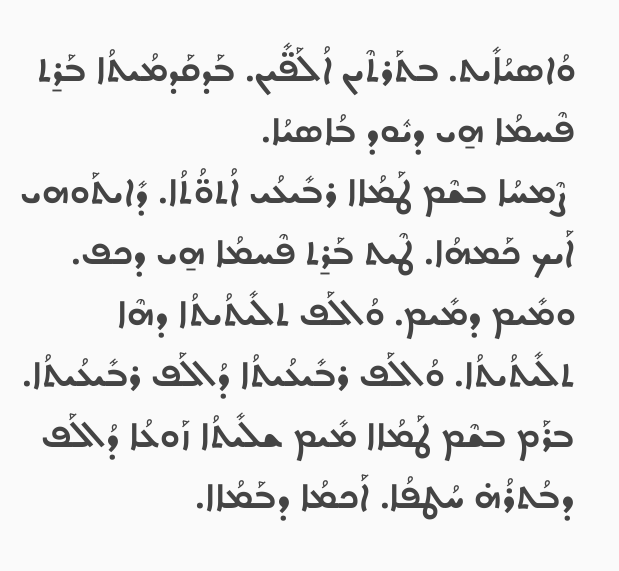ܘܳܐܣܝܳܐܺܝܬ. ܒܬܰܪܬܶܝܢ ܐܳܠܰܦ̈ܺܝܢ. ܒܰܕܩܰܕܡܳܝܬܳܐ ܒܰܪ̱ܬ ܦܶܚܡܳܐ ܗ̱ܝ ܕܝܽܘܕ ܒܳܐܣܝܳܐ.
 ܨܶܡܚܳܐ ܒܫܶܡ ܛܰܡܳܐܐ ܪܒܺܝܥܳܝ ܐܳܬܘ̈ܳܬܳܐ. ܕܺܐܝܬܰܘܗܝ ܐܰܝܟ ܟܰܡܗܳܐ. ܛܶܝܬ ܒܰܪ̱ܬ ܦܶܚܡܳܐ ܗ̱ܝ ܕܟܦ. ܘܡܺܝܡ ܕܡܺܝܡ. ܘܳܐܠܰܦ ܬܠܺܝܬܳܝܬܳܐ ܕܗܶܐ ܬܠܺܝܬܳܝܬܳܐ. ܘܳܐܠܰܦ ܪܒܺܝܥܳܝܬܳܐ ܕܳܐܠܰܦ ܪܒܺܝܥܳܝܬܳܐ. ܒܪܰܡ ܒܫܶܡ ܛܰܡܳܐܐ ܡܺܝܡ ܫܠܺܝܬܳܐ ܙܰܘܥܳܐ ܕܳܐܠܰܦ ܕܒܳܬܪܳܗ̇ ܚܳܛܦܳܐ. ܐܰܟܡܳܐ ܕܒܰܡܳܐܐ.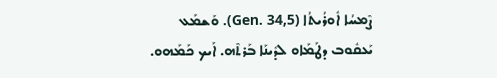ܨܶܡܚܳܐ ܐܽܘܪܳܝܬܳܐ (Gen. 34,5). ܘܰܫܡܰܥ ܝܰܥܩܽܘܒ ܕܛܰܡܰܐܘ ܠܕܺܝܢܰܐ ܒܰܪܬܶܗ. ܐܰܝܟ ܟܰܡܰܗܘ.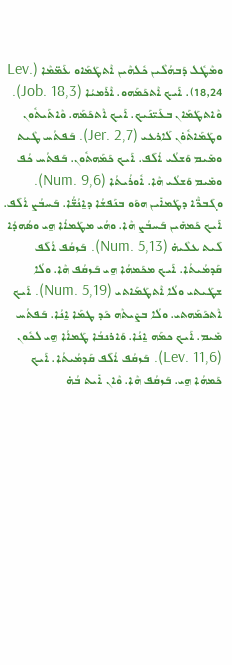ܘܡܶܛܽܠ ܕܰܒܗܳܠܶܝܢ ܟܽܠܗܶܝܢ ܐܶܬܛܰܡܰܐܘ ܥܰܡ̈ܡܶܐ (Lev. 18,24). ܐܰܝܟ ܐܶܬܟܰܡܰܗܘ. ܐܶܪܰܡܝܳܐ (Job. 18,3). ܘܶܐܬܛܰܡܰܐܢ ܒܥܰܝ̈ܢܰܝܟ. ܐܰܝܟ ܐܶܬܟܰܡܰܗ. ܘܶܐܬܰܝܬܽܘܢ ܘܛܰܡܰܐܬܽܘ̇ܢ ܠܰܐܪܥܝ (Jer. 2,7). ܒܰܦܬܳܚ ܛܶܝܬ ܘܡܺܝܡ ܘܰܫܠܳܝ ܐܳܠܰܦ. ܐܰܝܟ ܟܰܡܰܗܬܽܘܢ. ܒܰܦܬܳܚ ܟܳܦ ܘܡܺܝܡ ܘܰܫܠܳܝ ܗܶܐ. ܐܽܘܪܳܝܬܳܐ (Num. 9,6). ܘܓܰܒܪ̈ܶܐ ܕܛܰܡܐܺܝܢ ܗܘܰܘ ܒܢܰܦܫܳܐ ܕܐ̱ܢܳܫ̈ܳܐ. ܒܰܚܒܳܨ ܐܳܠܰܦ. ܐܰܝܟ ܟܰܡܗܺܝܢ ܒܰܚܒܳܨ ܗܶܐ. ܘܗܳܝ ܡܛܰܡܐܳܐ ܗ̱ܝ ܘܣܳܗܕܳܐ ܠܰܝܬ ܥܠܶܝܗ̇ (Num. 5,13). ܒܰܙܩܳܦ ܐܳܠܰܦ ܩܰܕܡܳܝܬܳܐ. ܐܰܝܟ ܡܟܰܡܗܳܐ ܗ̱ܝ ܒܰܙܩܳܦ ܗܶܐ. ܘܠܳܐ ܫܛܰܝܬܝ ܘܠܳܐ ܐܶܬܛܰܡܰܐܬܝ (Num. 5,19). ܐܰܝܟ ܐܶܬܟܰܡܰܗܬܝ. ܘܠܳܐ ܒܨܺܝܬܶܗ ܟܰܕ ܛܡܰܐ ܐ̱ܢܳܐ. ܒܰܦܬܳܚ ܡܺܝܡ. ܐܰܝܟ ܟܡܰܗ ܐ̱ܢܳܐ. ܘܰܐܪܢܒܳܐ ܛܰܡܐܳܐ ܗ̱ܝ ܠܟܽܘܢ (Lev. 11,6). ܒܰܙܩܳܦ ܐܳܠܰܦ ܩܰܕܡܳܝܬܳܐ. ܐܰܝܟ ܟܰܡܗܳܐ ܗ̱ܝ. ܒܰܙܩܳܦ ܗܶܐ. ܘܶܐܢ ܐܺܝܬ ܒܳܗ̇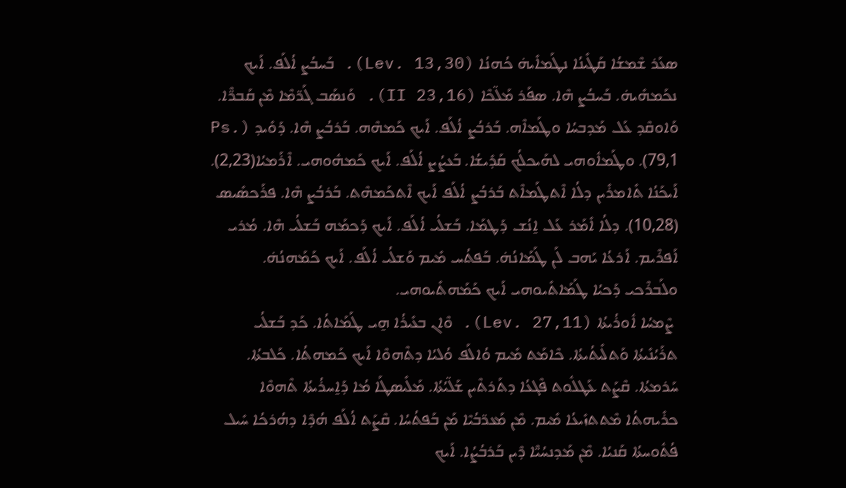ܣܥܰܪ ܫܶܡܫܳܐ ܩܰܛܺܝܢܳܐ ܢܛܰܡܐܺܝܗ̇ ܟܳܗܢܳܐ (Lev. 13,30). ܒܰܚܒܳܨ ܐܳܠܰܦ. ܐܰܝܟ ܢܟܰܡܗܺܝܗ̇. ܒܰܚܒܳܨ ܗܶܐ. ܣܦܰܪ ܡܰܠ̈ܟܶܐ (II 23,16). ܘܰܢܣܰܒ ܓܰܪ̈ܡܶܐ ܡܶܢ ܩܰܒܪ̈ܶܐ. ܘܰܐܘܩܶܕ ܥܰܠ ܡܰܕܒܚܳܐ ܘܛܰܡܐܶܗ. ܒܰܪܒܳܨ ܐܳܠܰܦ. ܐܰܝܟ ܟܰܡܗܶܗ. ܒܰܪܒܳܨ ܗܶܐ. ܕܰܘܺܝܕ (Ps. 79,1). ܘܛܰܡܐܽܘܗܝ ܠܗܰܝܟܠܳܟ ܩܰܕܺܝܫܳܐ. ܒܰܥܨܳܨ ܐܳܠܰܦ. ܐܰܝܟ ܟܰܡܗܽܘܗܝ. ܐܶܪܰܡܝܳܐ(2,23). ܐܰܝܟܰܢܳܐ ܬܺܐܡܪܺܝܢ ܕܠܳܐ ܐܶܬܛܰܡܐܶܬ ܒܰܪܒܳܨ ܐܳܠܰܦ ܐܰܝܟ ܐܶܬܟܰܡܗܶܬ. ܒܰܪܒܳܨ ܗܶܐ. ܦܪܰܟܣܺܝܣ (10,28). ܕܠܳܐ ܐܺܡܰܪ ܥܰܠ ܐ̱ܢܳܫ ܕܰܛܡܰܐ. ܒܰܫܠܳܝ ܐܳܠܰܦ. ܐܰܝܟ ܕܰܟܡܰܗ ܒܰܫܠܳܝ ܗܶܐ. ܡܳܪܝ ܐܰܦܪܶܝܡ. ܐܰܪܥܳܐ ܝܰܗܒ ܠܰܢ ܛܰܡܰܐܢܳܗ̇. ܒܰܦܬܳܚ ܡܺܝܡ ܘܰܫܠܳܝ ܐܳܠܰܦ. ܐܰܝܟ ܟܰܡܰܗܢܳܗ̇. ܘܠܰܒܪܶܟܝ ܕܰܟܝܳܐ ܛܰܡܰܐܬܺܝܘܗܝ ܐܰܝܟ ܟܰܡܰܗܬܺܝܘܗܝ.
 ܨܶܡܚܳܐ ܐܽܘܪܳܝܬܳܐ (Lev. 27,11). ܘܶܐܢ ܒܥܺܝܪܳܐ ܗ̱ܝ ܛܰܡܰܐܬܳܐ. ܟܰܕ ܒܰܫܠܳܝ ܬܪܰܝܳܢܺܝܬܳܐ ܘܰܬܠܺܝܬܳܝܬܳܐ. ܟܶܐܡܰܬ ܡܺܝܡ ܘܳܐܠܰܦ ܘܳܠܝܳܐ ܕܬܶܗܘܶܐ ܐܰܝܟ ܟܰܡܗܬܳܐ. ܟܰܠܒܬܳܐ. ܚܰܪܡܬܳܐ. ܩܶܨܰܬ ܥܰܛܠܽܘܬ ܦܶܓܥܳܐ ܕܬܰܪܬܶܝܢ ܫܰܠ̈ܝܳܬܳܐ. ܡܰܠܺܝܣܛܰܐ ܡܳܐ ܕܰܐ̱ܚܪܳܝܬܳܐ ܬܶܗܘܶܐ ܟܪܺܝܗܬܳܐ ܡܶܬܬܙܺܝܥܳܐ ܡܺܝܡ. ܡܶܢ ܡܰܥܪ̈ܒܳܝܶܐ ܡܰܢ ܒܰܦܬܳܚܳܐ. ܩܶܨܰܬ ܐܳܠܰܦ ܗܳܕܶܐ ܕܗܳܪܟܳܐ ܚܺܝܠ ܦܳܬܽܘܚܬܳܐ ܩܰܢܝܳܐ. ܡܶܢ ܡܰܕܢܚܳܝ̈ܶܐ ܕܶܝܢ ܒܰܪܒܳܨܳܐ. ܐܰܝܟ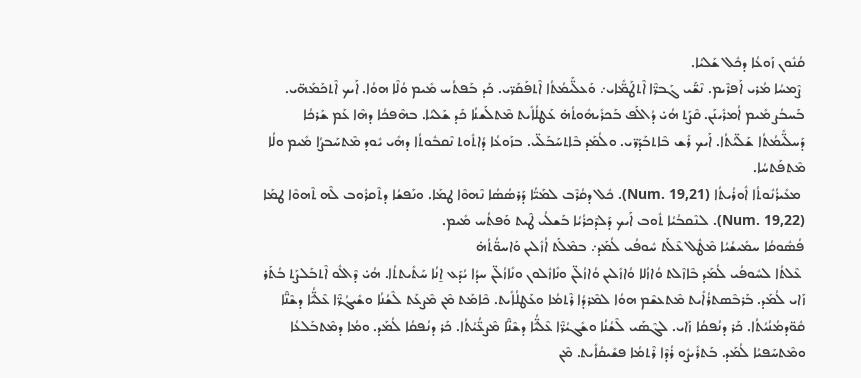ܩܳܢܽܘܢ ܙܰܘܥܳܐ ܕܟܽܠ ܫܰܠܝܳܐ.
 ܨܶܡܚܳܐ ܡܳܪܝ ܐܰܦܪܶܝܡ. ܢܶܫ̈ܰܝ ܓܰܒܪ̈ܶܐ ܐܶܬܛܰܡ̈ܺܐܝ܇ ܘܰܥܠ̈ܰܝܡܳܬܳܐ ܐܶܬܦܰܩܰܪ̈ܝ. ܟܰܕ ܒܰܦܬܳܚ ܡܺܝܡ ܘܳܠܶܐ ܗܘܳܐ. ܐܰܝܟ ܐܶܬܟܰܡܰܗ̈ܝ. ܒܰܚܒܳܨ ܡܺܝܡ ܐܳܡܪܺܝܢܰܢ. ܩܶܨܰܬ ܗܳܝ̇ ܕܳܐܠܰܦ ܒܰܟܪܺܝܗܽܘܬܳܗ̇ ܥܰܛܠܳܐܺܝܬ ܡܶܬܠܰܫܢܳܐ ܟܰܕ ܫܰܠܝܳܐ. ܒܗܶܦܟܳܐ ܕܗܶܐ ܥܰܡ ܫܰܪܟܳܐ ܕܰܚܠ̈ܺܝܡܳܬܳܐ ܫܰܠ̈ܝܳܬܳܐ. ܐܰܝܟ ܪܺܫ ܒܶܐܬܒܰܕܰܪ̈ܝ. ܘܠܳܡܰܕ ܒܶܐܬܚܰܒܰܠ̈ܝ. ܒܙܰܘܥܳܐ ܕܳܐܬܽܘܬ ܢܶܩܒܽܘܬܳܐ ܕܗܺܝ ܝܽܘܕ ܡܶܬܚܰܒܨܳܐ ܡܺܝܡ ܘܠܳܐ ܡܶܬܦܰܬܚܳܐ.
 ܡܥܺܝܪܳܢܽܘܬܳܐ ܐܽܘܪܳܝܬܳܐ (Num. 19,21). ܟܽܠ ܕܩܳܪܶܒ ܠܡܰܝ̈ܳܐ ܕܰܪܣܳܣܳܐ ܢܶܗܘܶܐ ܛܡܰܐ. ܘܢܰܦܫܳܐ ܕܬܶܩܪܽܘܒ ܠܶܗ ܬܶܗܘܶܐ ܛܡܰܐ (Num. 19,22). ܠܢܶܩܒܳܝܳܐ ܬܽܘܒ ܐܰܝܟ ܕܰܠܕܶܟܪܳܝܳܐ ܒܰܫܠܳܝ ܛܶܝܬ ܘܰܦܬܳܚ ܡܺܝܡ.
ܦܳܣܽܘܩܳܐ ܚܡܺܝܫܳܝܳܐ ܡܶܛܽܠ ܥܶܠܰܬ ܚܽܘܦܳܝ ܠܳܡܰܕ܇ ܒܡܶܠܰܬ ܐܳܙܺܠܝܢ ܘܰܐܚܘ̈ܳܬܳܗ̇
 ܥܶܠܬܳܐ ܠܚܽܘܦܳܝ ܠܳܡܰܕ ܒܶܐܙܶܠܬ ܘܳܐܙܳܠܐ ܘܳܐܙܺܠܝܢ ܘܳܐܙܳܠ̈ܢ ܘܢܺܐܙܽܠܘܢ ܘܢܺܐܙܳܠ̈ܢ ܚܕܳܐ ܝܳܕܰܥ ܐ̱ܢܳܐ ܚܰܬܺܝܬܬܳܐ. ܗܳܝ̇ ܕܶܐܠܽܘ ܐܶܬܒܰܠܨܰܬ ܒܳܬܰܪ ܙܰܐܝ ܠܳܡܰܕ. ܒܰܪܒܶܣܬܪܳܐܺܝܬ ܡܶܬܥܫܶܡ ܗܘܳܐ ܠܡܶܪܕܳܐ ܪܶܬܡܳܐ ܘܥܰܛܠܳܐܺܝܬ. ܟܶܐܡܰܬ ܡܶܢ ܡܶܨܥܰܬ ܠܶܫܳܢܳܐ ܘܫܺܝܓܳܪ̈ܶܐ ܥܶܠ̈ܳܝܶܐ ܕܫܶܢ̈ܶܐ ܩܽܘ̈ܕܡܳܢܳܝܳܬܳܐ. ܟܰܪ ܕܢܳܦܩܳܐ ܙܰܐܝ. ܠܓܶܣܰܝ ܠܶܫܳܢܳܐ ܘܫܺܓܝܳܪ̈ܶܐ ܥܶܠ̈ܳܝܶܐ ܕܫܶܢ̈ܶܐ ܡܶܨܥ̈ܳܝܳܬܳܐ. ܟܰܪ ܕܢܳܦܩܳܐ ܠܳܡܰܕ. ܘܡܳܐ ܕܡܶܬܒܰܠܥܳܐ ܘܡܶܬܚܰܦܝܳܐ ܠܳܡܰܕ. ܒܰܬܪܺܝܨܽܘ ܪܳܕܶܐ ܪܶܬܡܳܐ ܦܫܺܝܩܳܐܺܝܬ. ܡܶܢ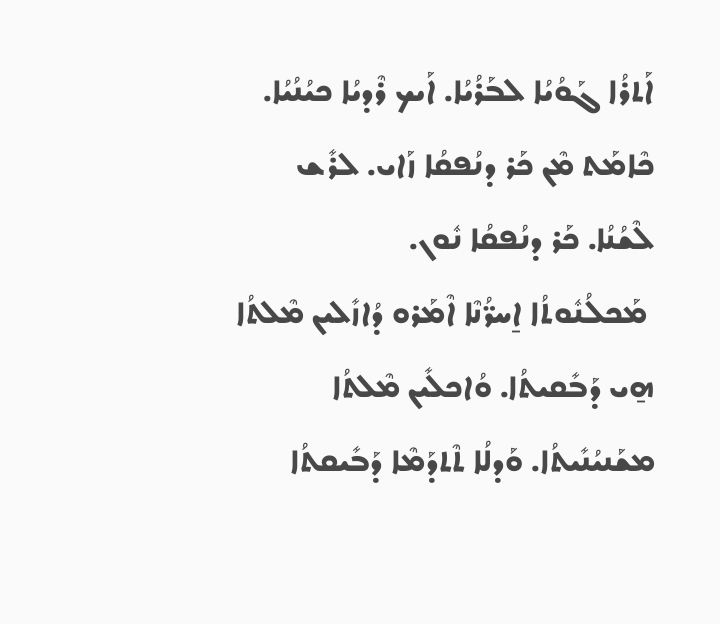ܐܰܬܪܳܐ ܓܰܘܳܝܳܐ ܠܒܰܪܳܝܳܐ. ܐܰܝܟ ܪܶܕܝܳܐ ܟܝܳܢܳܝܳܐ. ܟܶܐܡܰܬ ܡܶܢ ܟܰܪ ܕܢܳܦܩܳܐ ܙܰܐܝ. ܠܪܺܫ ܠܶܫܳܢܳܐ. ܟܰܪ ܕܢܳܦܩܳܐ ܢܽܘܢ.
 ܡܰܟܠܳܢܽܘܬܳܐ ܐ̱ܚܪ̈ܳܢܶܐ ܐܶܡܰܪܘ ܕܳܐܙܺܠܝܢ ܡܶܠܬܳܐ ܗ̱ܝ ܕܰܒܺܩܝܬܳܐ. ܘܳܐܟܠܺܝܢ ܡܶܠܬܳܐ ܡܫܰܢܝܳܢܺܝܬܳܐ. ܘܰܕܠܳܐ ܬܶܬܕܰܡܶܐ ܕܰܒܺܝܩܬܳܐ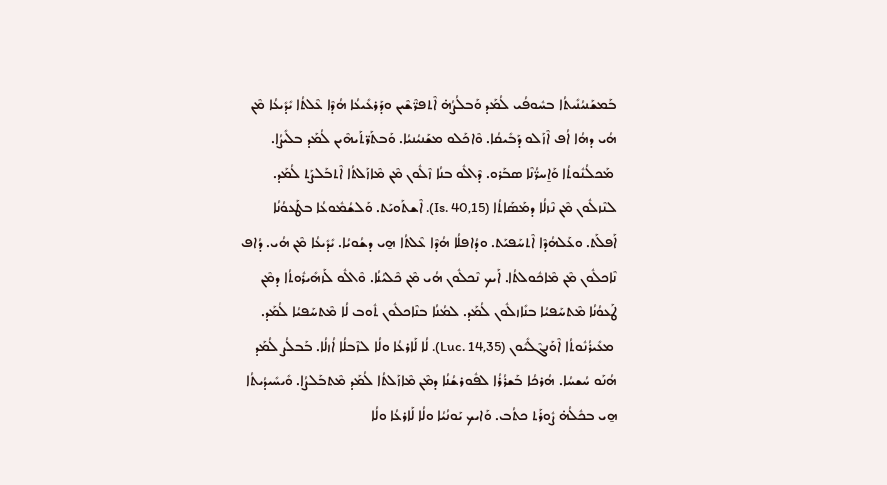ܒܰܡܫܰܢܝܳܢܺܝܬܳܐ ܒܚܽܘܦܳܝ ܠܳܡܰܕ ܘܰܒܠܳܨܳܗ̇ ܐܶܬܦܪ̈ܶܫܶܝܢ ܘܕܰܪܥܺܝܥܳܐ ܗܳܕܶܐ ܥܶܠܬܳܐ ܝܺܕܺܝܥܳܐ ܡܶܢ ܗܳܝ ܕܗܳܐ ܐܳܦ ܐܶܙܰܠܘ ܕܰܒܺܝܩܳܐ. ܘܶܐܟܰܠܘ ܡܫܰܢܝܳܢܝܳܐ. ܘܰܒܬܰܪ̈ܬܰܝܗܶܝܢ ܠܳܡܰܕ ܒܠܺܝܨܳܐ.
 ܡܰܟܠܳܢܽܘܬܳܐ ܘܰܐ̱ܚܪ̈ܳܢܶܐ ܣܒܰܪܘ. ܕܶܐܠܽܘ ܒܢܳܐ ܙܶܠܽܘܢ ܡܶܢ ܡܶܐܙܰܠܬܳܐ ܐܶܬܒܰܠܨܰܬ ܠܳܡܰܕ. ܠܢܶܙܠܽܘܢ ܡܶܢ ܢܶܙܠܳܐ ܕܡܰܣܰܐܬܳܐ (Is. 40,15). ܐܶܫܬܰܘܝܰܬ. ܘܰܠܫܳܡܽܘܥܳܐ ܒܛܰܥܘܳܢܳܐ ܐܰܦܠܰܬ. ܘܥܰܠܗܳܕܶܐ ܐܶܬܚܰܦܝܰܬ. ܘܕܳܐܦܠܳܐ ܗܳܕܶܐ ܥܶܠܬܳܐ ܗ̱ܝ ܕܫܳܘܝܳܐ. ܝܺܕܺܝܥܳܐ ܡܶܢ ܗܳܝ. ܕܳܐܦ ܢܶܐܟܠܽܘܢ ܡܶܢ ܡܶܐܟܽܘܠܬܳܐ. ܐܰܝܟ ܢܶܟܠܽܘܢ ܗܳܝ ܡܶܢ ܟܶܠܝܳܢܳܐ. ܘܶܐܠܽܘ ܠܰܙܗܺܝܪܽܘܬܳܐ ܕܡܶܢ ܛܰܥܘܳܢܳܐ ܡܶܬܚܰܦܝܳܐ ܒܢܺܐܙܠܽܘܢ ܠܳܡܰܕ. ܠܡܳܢܳܐ ܒܢܶܐܟܠܽܘܢ ܬܽܘܒ ܠܳܐ ܡܶܬܚܰܦܝܳܐ ܠܳܡܰܕ.
 ܡܥܺܝܪܳܢܽܘܬܳܐ ܐܶܘܰܢܓܶܠܺܝܽܘܢ (Luc. 14,35). ܠܳܐ ܠܰܐܪܥܳܐ ܘܠܳܐ ܠܙܶܒܠܳܐ ܐܳܙܠܳܐ. ܒܰܒܠܳܨ ܠܳܡܰܕ ܗܳܢܰܘ ܚܳܫܚܳܐ. ܗܳܪܟܳܐ ܒܰܫܪܳܪܳܐ ܠܦܽܘܪܫܳܢܳܐ ܕܡܶܢ ܡܶܐܙܰܠܬܳܐ ܠܳܡܰܕ ܡܶܬܒܰܠܨܳܐ. ܘܺܝܚܺܝܕܳܝܬܳܐ ܗ̱ܝ ܒܟܽܠܳܗ̇ ܨܽܘܪܰܬ ܟܬܳܒ. ܘܰܐܝܟ ܝܰܘܢܳܝܳܐ ܘܠܳܐ ܠܰܐܪܥܳܐ ܘܠܳܐ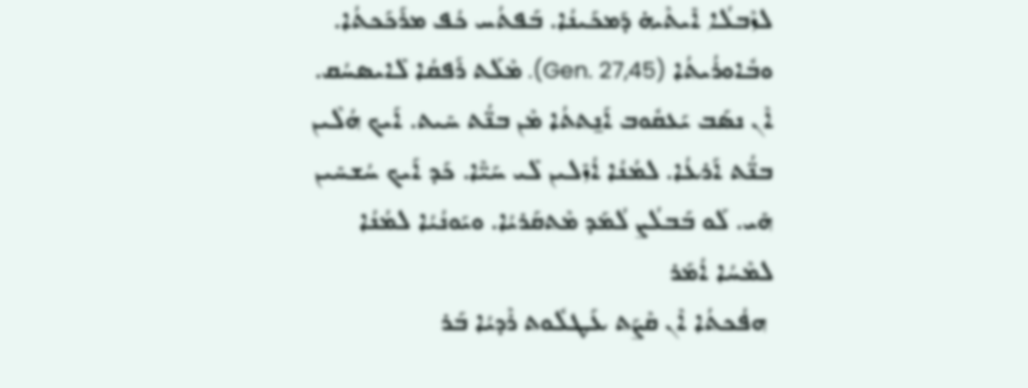ܠܙܶܒܠܳܐ ܐܺܝܬܶܝܗ̇ ܕܰܡܟܰܝܢܳܐ. ܒܰܦܬܳܚ ܟܳܦ ܡܪܰܟܰܟܬܳܐ. ܘܒܽܐܘܪܳܝܬܳܐ (Gen. 27,45). ܡܶܠܰܬ ܪܰܦܩܳܐ ܠܺܐܝܣܚܳܩ. ܐܶܢ ܢܣܰܒ ܝܰܥܩܽܘܒ ܐܰܢ̱ܬܬܳܐ ܡܶܢ ܒܢ̈ܳܬ ܚܺܝܬ. ܐܰܝܟ ܗܳܠܶܝܢ ܒܢ̈ܳܬ ܐܰܪܥܳܐ. ܠܡܳܢܳܐ ܐܳܙܺܠܝܢ ܠܺܝ ܚܰܝ̈ܶܐ. ܟܰܕ ܐܰܝܟ ܚܳܫܚܺܝܢ ܗܺܝ. ܠܰܘ ܒܰܒܠܳܨ ܠܳܡܰܕ ܡܶܬܩܰܪܝܳܐ. ܘܝܰܘܢܳܝܳܐ ܠܡܳܢܳܐ ܠܡܶܚܳܐ ܐܳܡܰܪ
 ܗܦܳܟܬܳܐ ܐܶܢ ܩܶܨܰܬ ܥܰܛܠܽܘܬ ܪܶܕܝܳܐ ܒܰܪ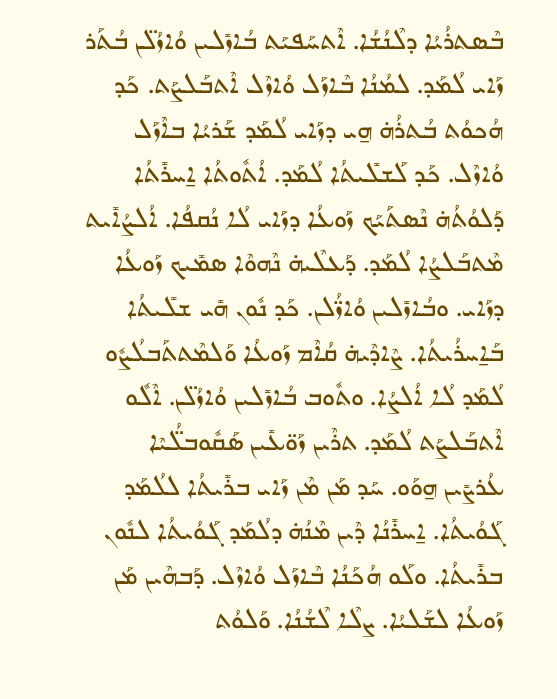ܒܶܣܬܪܳܝܳܐ ܕܠܶܢܳܫܳܐ. ܐܶܬܚܰܦܝܰܬ ܒܳܐܙܺܠܝܢ ܘܳܐܙܳܠ̈ܢ ܒܳܬܰܪ ܙܰܐܝ ܠܳܡܰܕ. ܠܡܳܢܳܐ ܒܶܐܙܰܠ ܘܳܐܙܶܠ ܐܶܬܒܰܠܨܰܬ. ܟܰܕ ܗܳܟܘܳܬ ܒܳܬܪܳܗ̇ ܗ̱ܝ ܕܙܰܐܝ ܠܳܡܰܕ ܫܰܪܝܳܐ ܒܐܶܙܰܠ ܘܳܐܙܶܠ. ܟܰܕ ܠܰܫܠܺܝܬܳܐ ܠܳܡܰܕ. ܐܳܬܽܘܬܳܐ ܐ̱ܚܪܺܬܳܐ ܕܰܠܘܳܬܳܗ̇ ܢܶܣܬܰܝܰܟ ܙܰܘܥܳܐ ܕܙܰܐܝ ܠܳܐ ܢܳܩܦܳܐ. ܐܳܠܨܳܐܺܝܬ ܡܶܬܒܰܠܨܳܐ ܠܳܡܰܕ. ܕܰܥܠܶܝܗ̇ ܢܶܗܘܶܐ ܣܡܺܝܟ ܙܰܘܥܳܐ ܕܙܰܐܝ. ܘܒܳܐܙܺܠܝܢ ܘܳܐܙ̈ܳܠܢ. ܟܰܕ ܢܽܘܢ ܗܺܝ ܫܠܺܝܬܳܐ ܒܰܐ̱ܚܪܳܝܬܳܐ. ܨܶܐܕܶܝܗ̇ ܩܳܐܶܡ ܙܰܘܥܳܐ ܘܰܠܡܶܬܬܰܒܠܳܨܽܘ ܠܳܡܰܕ ܠܳܐ ܐܳܠܨܳܐ. ܘܬܽܘܒ ܒܳܐܙܺܠܝܢ ܘܳܐܙܳܠ̈ܢ. ܐܶܠܽܘ ܐܶܬܒܰܠܨܰܬ ܠܳܡܰܕ. ܬܪܶܝܢ ܙܰܘ̈ܥܺܝܢ ܣܰܩܽܘܒܠ̈ܳܝܶܐ ܥܳܪܨܺܝܢ ܗ̱ܘܰܘ. ܚܰܕ ܡܰܢ ܡܶܢ ܙܰܐܝ ܒܪܺܝܬܳܐ ܠܠܳܡܰܕ ܓܰܘܳܝܬܳܐ. ܐ̱ܚܪܺܢܳܐ ܕܶܝܢ ܡܶܢܳܗ̇ ܕܠܳܡܰܕ ܓܰܘܳܝܬܳܐ ܠܢܽܘܢ ܒܪܺܝܬܳܐ. ܘܠܰܘ ܗܳܟܰܢܳܐ ܒܶܐܙܰܠ ܘܳܐܙܶܠ. ܕܰܒܗܶܝܢ ܡܰܢ ܙܰܘܥܳܐ ܠܫܰܠܝܳܐ. ܨܠܶܐ ܠܶܫܳܢܳܐ. ܘܰܠܘܳܬ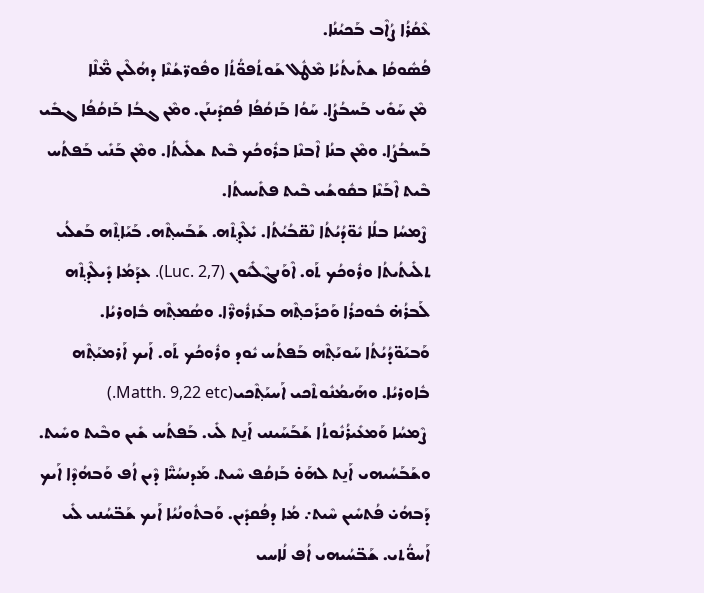ܥܶܩܳܪܳܐ ܨܳܐܶܒ ܒܰܟܝܳܢܳܐ.
ܦܳܣܽܘܩܳܐ ܫܬܺܝܬܳܝܳܐ ܡܶܛܽܠ ܫܰܘܬܳܦܘ̈ܳܬܳܐ ܘܦܽܘܪ̈ܫܳܢܶܐ ܕܗܳܠܶܝܢ ܡ̈ܶܠܶܐ
 ܡܶܢ ܚܰܘܺܝ ܒܰܚܒܳܨܳܐ. ܚܰܘܳܐ ܒܰܙܩܳܦܳܐ ܦܳܩܕܺܝܢܰܢ. ܘܡܶܢ ܓܒܳܐ ܒܰܙܩܳܦܳܐ ܓܒܺܝ ܒܰܚܒܳܨܳܐ. ܘܡܶܢ ܒܢܳܐ ܐܶܒܢܶܐ ܒܪܽܘܟܳܟ ܒܶܝܬ ܫܠܺܝܬܳܐ. ܘܡܶܢ ܒܰܢܺܝ ܒܰܦܬܳܚ ܒܶܝܬ ܐܶܒܰܢܶܐ ܒܩܽܘܫܳܝ ܒܶܝܬ ܦܬܺܝܚܬܳܐ.
 ܨܶܡܚܳܐ ܒܠܳܐ ܝܽܘ̈ܕܳܝܳܬܳܐ ܢܶܩ̈ܒܳܝܳܬܳܐ. ܝܺܠܶܕܬ݂ܶܗ. ܫܰܒܰܚܬ݂ܶܗ. ܒܰܝܰܐܬ݂ܶܗ ܒܰܫܠܳܝ ܬܠܺܝܬܳܝܬܳܐ ܘܪܽܘܟܳܟ ܬܰܘ. ܐܶܘܰܢܓܶܠܺܝܽܘܢ (Luc. 2,7). ܥܕܰܡܳܐ ܕܺܝܠܶܕܬ݂ܶܗ ܠܰܒܪܳܗ̇ ܒܽܘܟܪܳܐ ܘܰܟܪܰܟܬ݂ܶܗ ܒܥܰܙܪܽܘܪ̈ܶܐ. ܘܣܳܡܬ݂ܶܗ ܒܽܐܘܪܝܳܐ. ܘܰܒܝܰܘ̈ܕܳܝܳܬܳܐ ܚܰܘܝܰܬ݂ܶܗ ܒܰܦܬܳܚ ܝܽܘܕ ܘܪܽܘܟܳܟ ܬܰܘ. ܐܰܝܟ ܐܰܪܡܝܰܬ݂ܶܗ ܒܽܐܘܪܝܳܐ. ܘܗܰܝܡܳܢܽܘܬܶܟܝ ܐܰܚܝܰܬ݂ܶܟܝ(Matth. 9,22 etc.)
 ܨܶܡܚܳܐ ܘܰܡܥܺܝܪܳܢܽܘܬܳܐ ܫܰܒܰܚܰܝܢܝ ܐܰܢ̱ܬ ܠܺܝ. ܒܰܦܬܳܚ ܫܺܝܢ ܘܒܶܝܬ ܘܚܺܝܬ. ܘܫܰܒܰܚܳܝܗܝ ܐܰܢ̱ܬ ܠܗܰܘ̇ ܒܰܙܩܳܦ ܚܶܝܬ. ܡܰܕܢܚܳܝ̈ܶܐ ܕܶܝܢ ܐܳܦ ܘܰܒܗܳܕܶܐ ܐܰܝܟ ܕܰܒܗܳܝ̇ ܦܳܬܚܺܝܢ ܚܶܝܬ܇ ܡܳܐ ܕܦܳܩܕܺܝܢ. ܘܰܒܬܽܘܢܳܝܳܐ ܐܰܝܟ ܫܰܒ̈ܚܳܢܝ ܠܺܝ ܐܰܚܘ̈ܳܬܝ. ܫܰܒ̈ܚܳܝܗܝ ܐܳܦ ܠܳܐܚܝ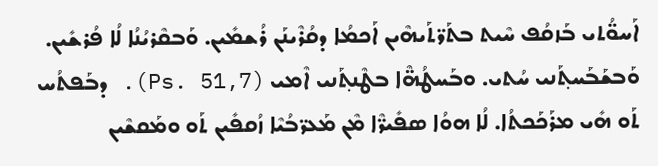ܐܰܚܘ̈ܳܬܝ ܒܰܙܩܳܦ ܚܶܝܬ ܒܬܰܪ̈ܬܰܝܗܶܝܢ ܐܰܟܡܳܐ ܕܩܳܪܶܝܢܰܢ ܪܳܫܡܺܝܢ. ܘܰܒܩܶܪܝܳܢܳܐ ܠܳܐ ܦܳܪܫܺܝܢ. ܘܰܒܫܰܒܰܚܬ݂ܰܢܝ ܚܳܬܝ. ܘܒܰܚܛܳܗ̈ܶܐ ܒܛܶܢܬ݂ܰܢܝ ܐܶܡܝ (Ps. 51,7). ܕܒܰܦܬܳܚ ܬܰܘ ܗܺܝ ܡܪܰܟܰܟܬܳܐ. ܠܳܐ ܗܘܳܐ ܣܦܺܝܪ̈ܶܐ ܡܶܢ ܡܰܥܪ̈ܒܳܝܶܐ ܙܳܩܦܺܝܢ ܬܰܘ ܘܡܰܩܫܶܝܢ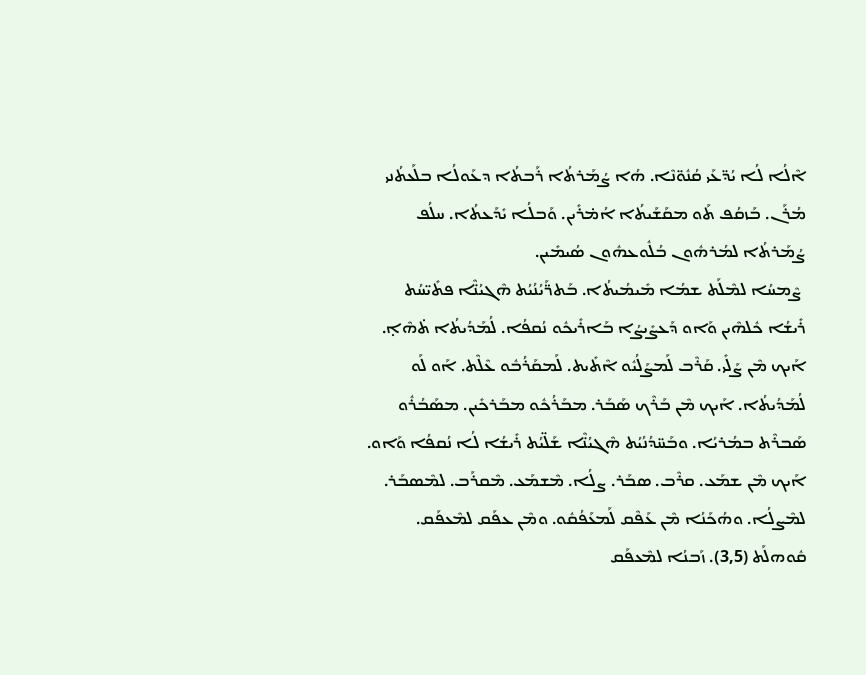ܐܶܠܳܐ ܠܳܐ ܝܳܕ̈ܥܰܝ ܩܳܢܽܘ̈ܢܶܐ. ܗܳܐ ܨܳܡܰܪܬܳܐ ܪܰܒܬܳܐ ܕܥܰܘܠܳܐ ܒܠܰܥܬܳܢܝ ܡܳܪܰܢ. ܒܰܙܩܳܦ ܬܰܘ ܡܩܰܫܰܝܬܳܐ ܐܳܡ̇ܪܺܝܢ. ܘܰܒܠܳܐ ܝܺܕܰܥܬܳܐ. ܚܠܳܦ ܨܳܡܰܪܬܳܐ ܠܡܳܪܗܽܘܢ ܒܳܠܽܘܥܗܽܘܢ ܣܳܝܡܺܝܢ.
 ܨܶܡܚܳܐ ܠܡܶܠܰܬ ܫܡܳܐ ܡܺܝܡܳܝܬܳܐ. ܒܰܬܪ̈ܰܝܳܢܳܝܳܬ ܗܶܓܝܳܢ̈ܶܐ ܦܬܺܝ̈ܚܳܬ ܪܺܝܫܳܐ ܟܽܠܗܶܝܢ ܘܰܐܘ ܕܰܥܨܺܝܨܳܐ ܒܰܐܪܺܝܟܽܘ ܢܳܩܦܳܐ. ܠܳܡܰܕܳܝܬܳܐ ܬ̇ܗܶܐ̣. ܐܰܝܟ ܡܶܢ ܨܰܠܺܝ. ܩܰܪܶܒ ܠܰܡܨܰܠܳܝܽܘ ܐܶܬܺܝܬ. ܠܰܡܩܰܪܳܒܽܘ ܥܶܠܶܬ. ܐܰܘ ܠܰܘ ܠܳܡܰܕܳܝܬܳܐ. ܐܰܝܟ ܡܶܢ ܒܰܪܶܟ ܣܰܒܰܪ. ܡܒܰܪܳܟܽܘ ܡܒܰܪܟܺܝܢ. ܡܣܰܒܳܪܽܘ ܣܰܒܪܶܬ ܒܡܳܪܝܳܐ. ܘܒܰܚ̈ܕܳܢܳܝܳܬ ܗܶܓܝܳܢ̈ܶܐ ܫܰܠ̈ܝܳܬ ܪܺܝܫܳܐ ܠܳܐ ܢܳܩܦܳܐ ܘܰܐܘ. ܐܰܝܟ ܡܶܢ ܫܡܰܥ. ܩܪܶܒ. ܣܒܰܪ. ܨܠܳܐ. ܡܶܫܡܰܥ. ܡܶܩܪܰܒ. ܠܡܶܣܒܰܪ. ܠܡܶܨܠܳܐ. ܘܗܳܟܰܢܳܐ ܡܶܢ ܥܰܦܶܩ ܠܰܡܥܰܦܳܩܽܘ. ܘܡܶܢ ܥܦܰܩ ܠܡܶܥܦܰܩ. ܩܽܘܗܠܰܬ (3,5). ܙܰܒܢܳܐ ܠܡܶܥܦܰܩ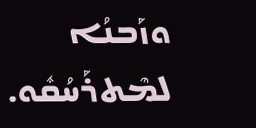ܘܙܰܒܢܳܐ ܠܡܶܬܪܰܚܳܩܽܘ.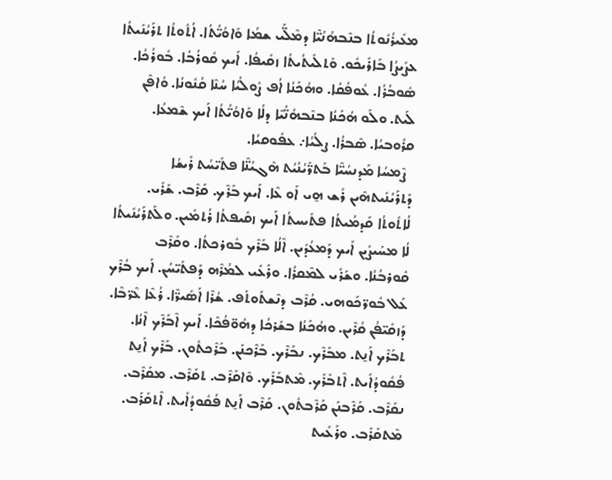ܡܥܺܝܪܳܢܽܘܬܳܐ ܒܢܶܒܗܳܢܳܝ̈ܶܐ ܕܡܶܠ̈ܰܝ ܫܡܳܐ ܘܰܐܘܳܝ̈ܳܬܳܐ. ܐܳܬܽܘܬܳܐ ܬܪܰܝܳܢܺܝܬܳܐ ܥܨܺܝܨܳܐ ܒܰܐܪܺܝܟܽܘ. ܘܰܬܠܺܝܬܳܝܬܳܐ ܙܩܺܝܦܳܐ. ܐܰܝܟ ܩܽܘܪܳܒܳܐ. ܒܽܘܪܳܟܳܐ. ܣܽܘܒܳܪܳܐ. ܥܽܘܦܳܩܳܐ. ܘܗܳܟܰܢܳܐ ܐܳܦ ܨܽܘܠܳܝܳܐ ܚܳܢܶܐ ܩܳܢܽܘܢܳܐ. ܘܳܐܦܶܢ ܠܰܝܬ. ܘܠܰܘ ܗܳܟܰܢܳܐ ܒܢܶܒܗܳܢ̈ܳܝܶܐ ܕܠܳܐ ܘܰܐܘܳܝ̈ܳܬܳܐ ܐܰܝܟ ܫܶܡܥܳܐ. ܩܪܽܘܒܝܳܐ. ܣܶܒܪܳܐ. ܨܠܳܝܳܐ܇ ܥܦܽܘܩܝܳܐ.
  ܨܶܡܚܳܐ ܡܰܕܢܚܳܝ̈ܶܐ ܒܰܬܪ̈ܰܝܳܢܳܝܳܬ ܗܶܓܝܳܢ̈ܶܐ ܦܬܺܝ̈ܚܳܬ ܪܺܝܫܳܐ ܕܰܬܪܰܝܳܢܺܝܬܗܶܝܢ ܪܺܫ ܗ̱ܝ ܐܰܘ ܥܶܐ. ܐܰܝܟ ܒܰܪܶܟ. ܩܰܪܶܒ. ܫܰܪܺܝ. ܠܳܐܬܽܘܬܳܐ ܩܰܕܡܳܝܬܳܐ ܦܬܺܝܚܬܳܐ ܐܰܝܟ ܙܩܺܝܦܬܳܐ ܪܳܬܡܺܝܢ. ܘܠܰܬܪܰܝܳܢܺܝܬܳܐ ܠܳܐ ܡܚܰܝܨܺܝܢ ܐܰܝܟ ܕܰܡܥܳܕܺܝܢ. ܐܶܠܳܐ ܒܰܪܶܟ ܒܽܘܪܟܬܳܐ. ܘܩܰܪܶܒ ܩܽܘܪܒܳܢܳܐ. ܘܫܰܪܺܝ ܠܡܶܩܪܳܐ. ܘܪܰܥܺܝ ܠܡܳܪܶܗ ܕܰܦܬܺܝ̈ܚܳܢ. ܐܰܝܟ ܒܳܪܶܟ ܥܰܠ ܒܽܘܪ̈ܟܰܘܗܝ. ܩܳܪܶܒ ܕܢܶܫܬܰܘܬܰܦ. ܫܳܪܶܐ ܐܰܣܺܝܪ̈ܶܐ. ܪܳܥܶܐ ܥܶܪ̈ܒܶܐ. ܕܰܙܩܺܝ̈ܦܳܢ ܩܳܪܶܝܢ. ܘܗܳܟܰܢܳܐ ܒܫܰܪܟܳܐ ܕܗܽܘ̈ܦܳܟܶܐ. ܐܰܝܟ ܐܶܒܰܪܶܟ ܐܶܢܳܐ. ܬܒܰܪܶܟ ܐܰܢ̱ܬ. ܡܒܰܪܶܟ. ܢܒܰܪܶܟ. ܒܰܪܶܟܢܰܢ. ܒܰܪܶܟܬܽܘܢ. ܒܰܪܶܟ ܐܰܢ̱ܬ ܦܳܩܽܘܕܳܐܺܝܬ. ܐܶܬܒܰܪܰܟ. ܡܶܬܒܰܪܰܟ. ܘܶܐܩܰܪܶܒ. ܬܩܰܪܶܒ. ܡܩܰܪܶܒ. ܢܩܰܪܶܒ. ܩܰܪܶܒܢܰܢ ܩܰܪܶܒܬܽܘܢ. ܩܰܪܶܒ ܐܰܢ̱ܬ ܦܳܩܽܘܕܳܐܺܝܬ. ܐܶܬܩܰܪܰܒ. ܡܶܬܩܰܪܰܒ. ܘܪܰܥܺܝܬ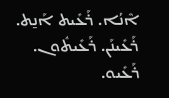ܐܶܢܳܐ. ܪܰܥܺܝܬ ܐܰܢ̱ܬ. ܪܰܥܺܝܢܰܢ. ܪܰܥܺܝܬܽܘܢ. ܪܰܥܺܝܘ.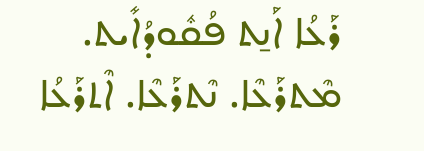ܪܰܥܳܐ ܐܰܢ̱ܬ ܦܳܩܽܘܕܳܐܺܝܬ. ܡܶܬܪܰܥܶܐ. ܢܶܬܪܰܥܶܐ. ܐܶܬܪܰܥܳܐ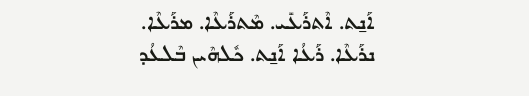ܐܰܢ̱ܬ. ܐܶܬܪܰܥܺܝ. ܡܶܬܪܰܥܶܐ. ܡܪܰܥܶܐ. ܢܪܰܥܶܐ. ܪܰܥܳܐ ܐܰܢ̱ܬ. ܟܽܠܗܶܝܢ ܒܶܠܥܳܕ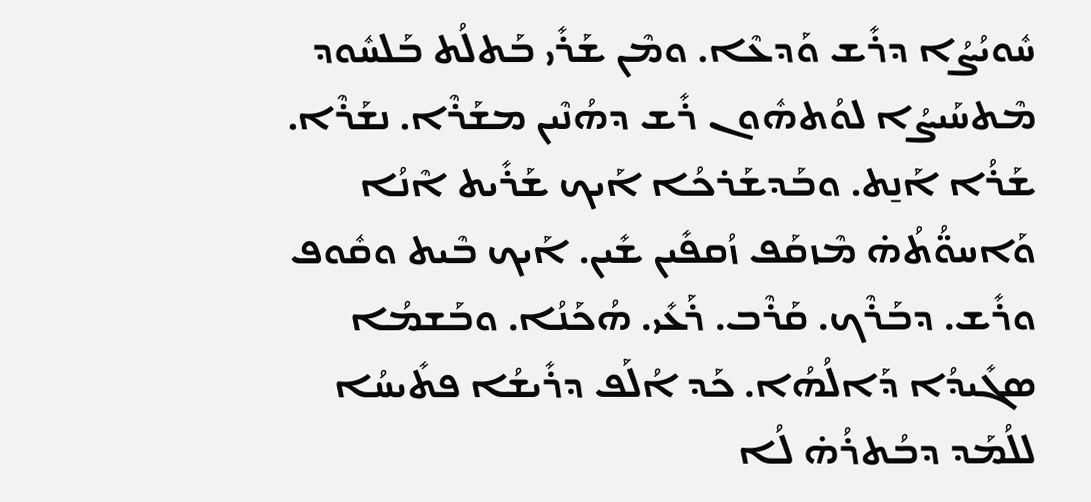ܚܽܘܝܳܨܳܐ ܕܪܺܫ ܘܰܕܥܶܐ. ܘܡܶܢ ܫܰܪܺܝ ܒܰܬܠܳܬ ܒܰܠܚܽܘܕ ܡܶܬܚܰܝܨܳܐ ܠܘܳܬܗܽܘܢ ܪܺܫ ܕܗܳܢܶܝܢ ܡܫܰܪܶܐ. ܢܫܰܪܶܐ. ܫܰܪܳܐ ܐܰܢ̱ܬ. ܘܒܰܕܫܰܪܟܳܐ ܐܰܝܟ ܫܰܪܺܝܬ ܐܶܢܳܐ ܘܰܐܚܘ̈ܳܬܳܗ̇ ܡܶܙܩܰܦ ܙܳܩܦܺܝܢ ܫܺܝܢ. ܐܰܝܟ ܒܶܝܬ ܘܩܽܘܦ ܘܪܺܫ. ܕܒܰܪܶܟ. ܩܰܪܶܒ. ܪܰܥܺܝ. ܗܳܟܰܢܳܐ. ܘܒܰܫܡܳܐ ܣܓܺܝܕܳܐ ܕܰܐܠܳܗܳܐ. ܟܰܕ ܐܳܠܰܦ ܕܪܺܝܫܳܐ ܦܬܺܝܚܳܐ ܠܠܳܡܰܕ ܕܒܳܬܪܳܗ̇ ܠܳܐ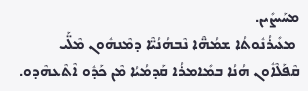ܡܚܰܝܨܺܝܢ.
 ܡܥܺܝܪܳܢܽܘܬܳܐ ܫܡܳܗ̈ܶܐ ܢܶܒܗܳܢܳܝ̈ܶܐ ܕܡܶܢܗܽܘܢ ܡܶܠ̈ܰܝ ܩܶܦܰܠܶܐܽܘܢ ܗܳܢܳܐ ܒܡܺܐܡܪܳܐ ܩܰܕܡܳܝܳܐ ܡܶܢ ܟܰܕܽܘ ܐܶܬܶܥܗܶܕܘ.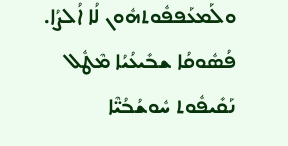ܘܠܰܡܥܰܦܦܽܘܬܗܽܘܢ ܠܳܐ ܐܳܠܨܳܐ.
ܦܳܣܽܘܩܳܐ ܫܒܺܝܥܳܝܳܐ ܡܶܛܽܠ ܢܰܩܺܝܦܽܘܬ ܚܽܘܫܳܒܳܝ̈ܶܐ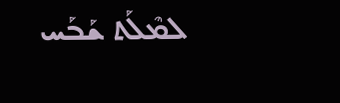ܠܡܶܠܰܬ ܫܰܒܰܚ